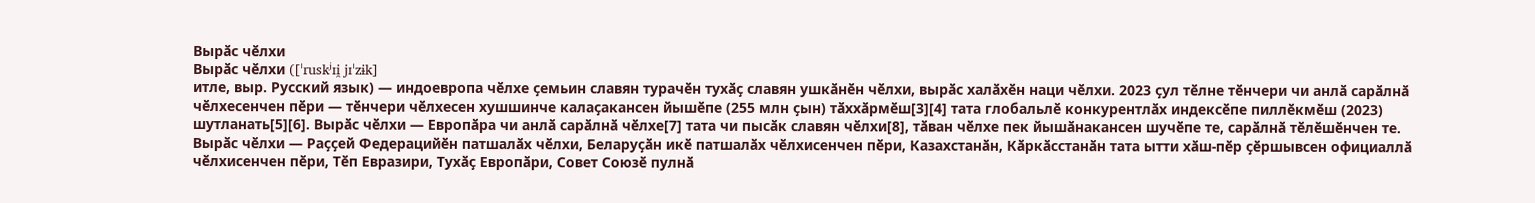Вырӑс чӗлхи
Вырӑс чӗлхи ([ˈruskʲɪi̯ jɪˈzɨk]
итле, выр. Русский язык) — индоевропа чӗлхе ҫемьин славян турачӗн тухӑҫ славян ушкӑнӗн чӗлхи, вырӑс халӑхӗн наци чӗлхи. 2023 ҫул тӗлне тӗнчери чи анлӑ сарӑлнӑ чӗлхесенчен пӗри — тӗнчери чӗлхесен хушшинче калаҫакансен йышӗпе (255 млн ҫын) тӑххӑрмӗш[3][4] тата глобальлӗ конкурентлӑх индексӗпе пиллӗкмӗш (2023) шутланать[5][6]. Вырӑс чӗлхи — Европӑра чи анлӑ сарӑлнӑ чӗлхе[7] тата чи пысӑк славян чӗлхи[8], тӑван чӗлхе пек йышӑнакансен шучӗпе те, сарӑлнӑ тӗлӗшӗнчен те.
Вырӑс чӗлхи — Раҫҫей Федерацийӗн патшалӑх чӗлхи, Беларуҫӑн икӗ патшалӑх чӗлхисенчен пӗри, Казахстанӑн, Кӑркӑсстанӑн тата ытти хӑш-пӗр ҫӗршывсен официаллӑ чӗлхисенчен пӗри, Тӗп Евразири, Тухӑҫ Европӑри, Совет Союзӗ пулнӑ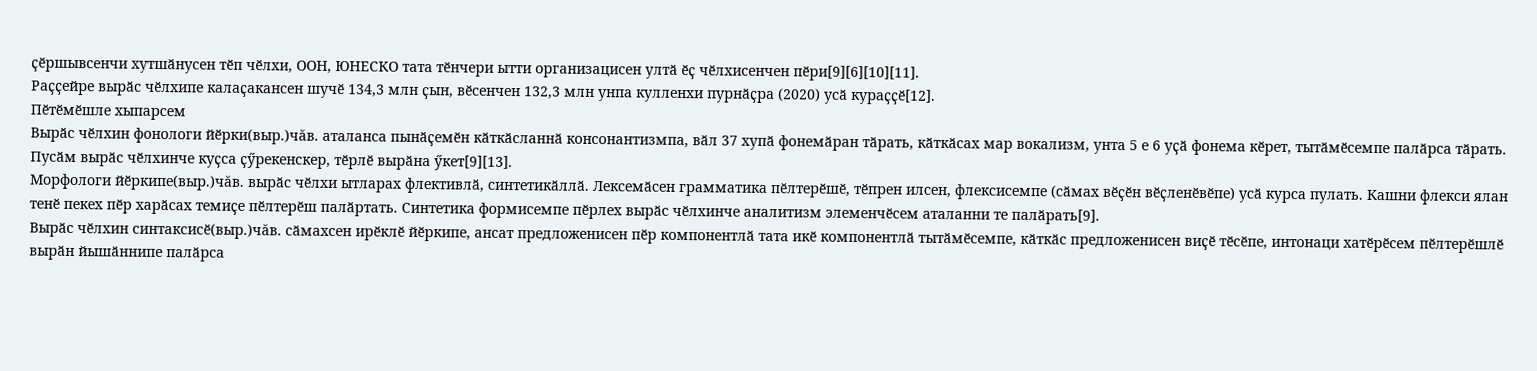ҫӗршывсенчи хутшӑнусен тӗп чӗлхи, ООН, ЮНЕСКО тата тӗнчери ытти организацисен ултӑ ӗҫ чӗлхисенчен пӗри[9][6][10][11].
Раҫҫейре вырӑс чӗлхипе калаҫакансен шучӗ 134,3 млн ҫын, вӗсенчен 132,3 млн унпа кулленхи пурнӑҫра (2020) усӑ кураҫҫӗ[12].
Пӗтӗмӗшле хыпарсем
Вырӑс чӗлхин фонологи йӗрки(выр.)чăв. аталанса пынӑҫемӗн кӑткӑсланнӑ консонантизмпа, вӑл 37 хупӑ фонемӑран тӑрать, кӑткӑсах мар вокализм, унта 5 е 6 уҫӑ фонема кӗрет, тытӑмӗсемпе палӑрса тӑрать. Пусӑм вырӑс чӗлхинче куҫса ҫӳрекенскер, тӗрлӗ вырӑна ӳкет[9][13].
Морфологи йӗркипе(выр.)чăв. вырӑс чӗлхи ытларах флективлӑ, синтетикӑллӑ. Лексемӑсен грамматика пӗлтерӗшӗ, тӗпрен илсен, флексисемпе (сӑмах вӗҫӗн вӗҫленӗвӗпе) усӑ курса пулать. Кашни флекси ялан тенӗ пекех пӗр харӑсах темиҫе пӗлтерӗш палӑртать. Синтетика формисемпе пӗрлех вырӑс чӗлхинче аналитизм элеменчӗсем аталанни те палӑрать[9].
Вырӑс чӗлхин синтаксисӗ(выр.)чăв. сӑмахсен ирӗклӗ йӗркипе, ансат предложенисен пӗр компонентлӑ тата икӗ компонентлӑ тытӑмӗсемпе, кӑткӑс предложенисен виҫӗ тӗсӗпе, интонаци хатӗрӗсем пӗлтерӗшлӗ вырӑн йышӑннипе палӑрса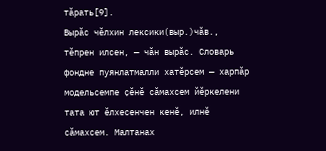тӑрать[9].
Вырӑс чӗлхин лексики(выр.)чăв., тӗпрен илсен, — чӑн вырӑс. Словарь фондне пуянлатмалли хатӗрсем — харпӑр модельсемпе ҫӗнӗ сӑмахсем йӗркелени тата ют ӗлхесенчен кенӗ, илнӗ сӑмахсем. Малтанах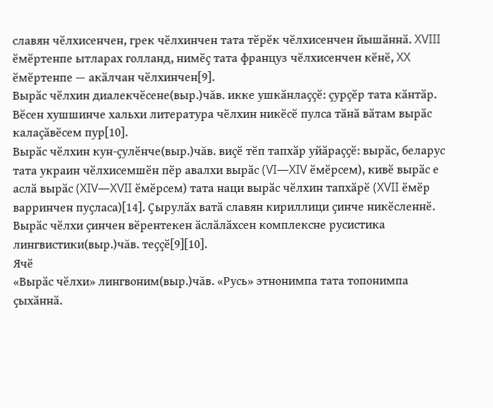славян чӗлхисенчен, грек чӗлхинчен тата тӗрӗк чӗлхисенчен йышӑннӑ. XVIII ӗмӗртенпе ытларах голланд, нимӗҫ тата француз чӗлхисенчен кӗнӗ, XX ӗмӗртенпе — акӑлчан чӗлхинчен[9].
Вырӑс чӗлхин диалекчӗсене(выр.)чăв. икке ушкӑнлаҫҫӗ: ҫурҫӗр тата кӑнтӑр. Вӗсен хушшинче хальхи литература чӗлхин никӗсӗ пулса тӑнӑ вӑтам вырӑс калаҫӑвӗсем пур[10].
Вырӑс чӗлхин кун-ҫулӗнче(выр.)чăв. виҫӗ тӗп тапхӑр уйӑраҫҫӗ: вырӑс, беларус тата украин чӗлхисемшӗн пӗр авалхи вырӑс (VI—XIV ӗмӗрсем), кивӗ вырӑс е аслӑ вырӑс (XIV—XVII ӗмӗрсем) тата наци вырӑс чӗлхин тапхӑрӗ (XVII ӗмӗр варринчен пуҫласа)[14]. Ҫырулӑх ватӑ славян кириллици ҫинче никӗсленнӗ.
Вырӑс чӗлхи ҫинчен вӗрентекен ӑслӑлӑхсен комплексне русистика лингвистики(выр.)чăв. теҫҫӗ[9][10].
Ячӗ
«Вырӑс чӗлхи» лингвоним(выр.)чăв. «Русь» этнонимпа тата топонимпа ҫыхӑннӑ.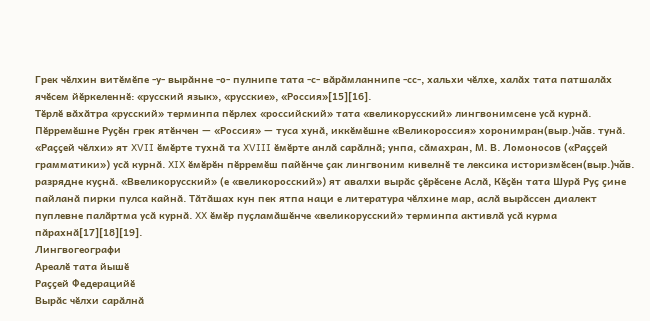Грек чӗлхин витӗмӗпе -у- вырӑнне -о- пулнипе тата -с- вӑрӑмланнипе -сс-, хальхи чӗлхе, халӑх тата патшалӑх ячӗсем йӗркеленнӗ: «русский язык», «русские», «Россия»[15][16].
Тӗрлӗ вӑхӑтра «русский» терминпа пӗрлех «российский» тата «великорусский» лингвонимсене усӑ курнӑ. Пӗрремӗшне Руҫӗн грек ятӗнчен — «Россия» — туса хунӑ, иккӗмӗшне «Великороссия» хоронимран(выр.)чăв. тунӑ. «Раҫҫей чӗлхи» ят XVII ӗмӗрте тухнӑ та XVIII ӗмӗрте анлӑ сарӑлнӑ; унпа, сӑмахран, М. В. Ломоносов («Раҫҫей грамматики») усӑ курнӑ. XIX ӗмӗрӗн пӗрремӗш пайӗнче ҫак лингвоним кивелнӗ те лексика историзмӗсен(выр.)чăв. разрядне куҫнӑ. «Ввеликорусский» (е «великоросский») ят авалхи вырӑс ҫӗрӗсене Аслӑ, Кӗҫӗн тата Шурӑ Руҫ ҫине пайланӑ пирки пулса кайнӑ. Тӑтӑшах кун пек ятпа наци е литература чӗлхине мар, аслӑ вырӑссен диалект пуплевне палӑртма усӑ курнӑ. XX ӗмӗр пуҫламӑшӗнче «великорусский» терминпа активлӑ усӑ курма пӑрахнӑ[17][18][19].
Лингвогеографи
Ареалӗ тата йышӗ
Раҫҫей Федерацийӗ
Вырӑс чӗлхи сарӑлнӑ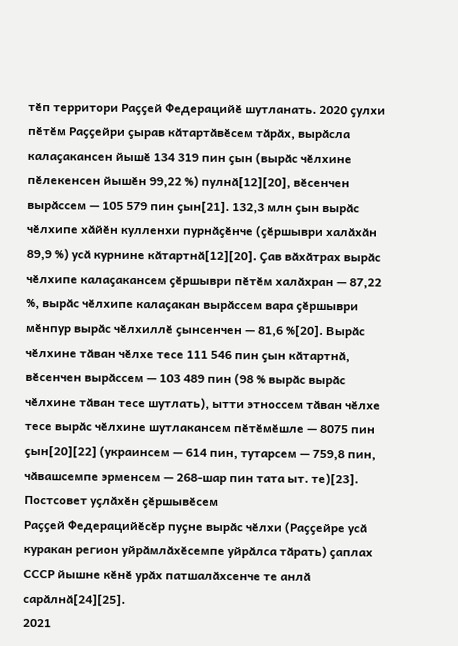тӗп территори Раҫҫей Федерацийӗ шутланать. 2020 ҫулхи пӗтӗм Раҫҫейри ҫырав кӑтартӑвӗсем тӑрӑх, вырӑсла калаҫакансен йышӗ 134 319 пин ҫын (вырӑс чӗлхине пӗлекенсен йышӗн 99,22 %) пулнӑ[12][20], вӗсенчен вырӑссем — 105 579 пин ҫын[21]. 132,3 млн ҫын вырӑс чӗлхипе хӑйӗн кулленхи пурнӑҫӗнче (ҫӗршыври халӑхӑн 89,9 %) усӑ курнине кӑтартнӑ[12][20]. Ҫав вӑхӑтрах вырӑс чӗлхипе калаҫакансем ҫӗршыври пӗтӗм халӑхран — 87,22 %, вырӑс чӗлхипе калаҫакан вырӑссем вара ҫӗршыври мӗнпур вырӑс чӗлхиллӗ ҫынсенчен — 81,6 %[20]. Вырӑс чӗлхине тӑван чӗлхе тесе 111 546 пин ҫын кӑтартнӑ, вӗсенчен вырӑссем — 103 489 пин (98 % вырӑс вырӑс чӗлхине тӑван тесе шутлать), ытти этноссем тӑван чӗлхе тесе вырӑс чӗлхине шутлакансем пӗтӗмӗшле — 8075 пин ҫын[20][22] (украинсем — 614 пин, тутарсем — 759,8 пин, чӑвашсемпе эрменсем — 268-шар пин тата ыт. те)[23].
Постсовет уҫлӑхӗн ҫӗршывӗсем
Раҫҫей Федерацийӗсӗр пуҫне вырӑс чӗлхи (Раҫҫейре усӑ куракан регион уйрӑмлӑхӗсемпе уйрӑлса тӑрать) ҫаплах СССР йышне кӗнӗ урӑх патшалӑхсенче те анлӑ сарӑлнӑ[24][25].
2021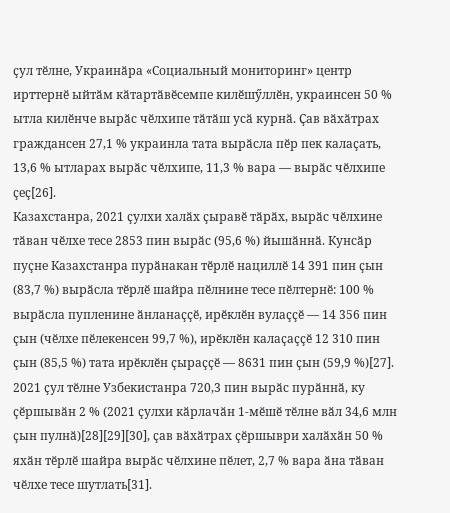ҫул тӗлне, Украинӑра «Социальный мониторинг» центр ирттернӗ ыйтӑм кӑтартӑвӗсемпе килӗшӳллӗн, украинсен 50 % ытла килӗнче вырӑс чӗлхипе тӑтӑш усӑ курнӑ. Ҫав вӑхӑтрах граждансен 27,1 % украинла тата вырӑсла пӗр пек калаҫать, 13,6 % ытларах вырӑс чӗлхипе, 11,3 % вара — вырӑс чӗлхипе ҫеҫ[26].
Казахстанра, 2021 ҫулхи халӑх ҫыравӗ тӑрӑх, вырӑс чӗлхине тӑван чӗлхе тесе 2853 пин вырӑс (95,6 %) йышӑннӑ. Кунсӑр пуҫне Казахстанра пурӑнакан тӗрлӗ нациллӗ 14 391 пин ҫын (83,7 %) вырӑсла тӗрлӗ шайра пӗлнине тесе пӗлтернӗ: 100 % вырӑсла пупленине ӑнланаҫҫӗ, ирӗклӗн вулаҫҫӗ — 14 356 пин ҫын (чӗлхе пӗлекенсен 99,7 %), ирӗклӗн калаҫаҫҫӗ 12 310 пин ҫын (85,5 %) тата ирӗклӗн ҫыраҫҫӗ — 8631 пин ҫын (59,9 %)[27].
2021 ҫул тӗлне Узбекистанра 720,3 пин вырӑс пурӑннӑ, ку ҫӗршывӑн 2 % (2021 ҫулхи кӑрлачӑн 1-мӗшӗ тӗлне вӑл 34,6 млн ҫын пулнӑ)[28][29][30], ҫав вӑхӑтрах ҫӗршыври халӑхӑн 50 % яхӑн тӗрлӗ шайра вырӑс чӗлхине пӗлет, 2,7 % вара ӑна тӑван чӗлхе тесе шутлать[31].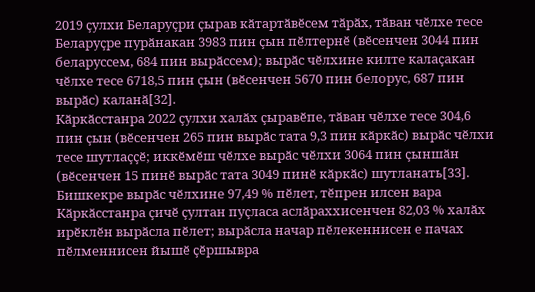2019 ҫулхи Беларуҫри ҫырав кӑтартӑвӗсем тӑрӑх, тӑван чӗлхе тесе Беларуҫре пурӑнакан 3983 пин ҫын пӗлтернӗ (вӗсенчен 3044 пин беларуссем, 684 пин вырӑссем); вырӑс чӗлхине килте калаҫакан чӗлхе тесе 6718,5 пин ҫын (вӗсенчен 5670 пин белорус, 687 пин вырӑс) каланӑ[32].
Кӑркӑсстанра 2022 ҫулхи халӑх ҫыравӗпе, тӑван чӗлхе тесе 304,6 пин ҫын (вӗсенчен 265 пин вырӑс тата 9,3 пин кӑркӑс) вырӑс чӗлхи тесе шутлаҫҫӗ; иккӗмӗш чӗлхе вырӑс чӗлхи 3064 пин ҫыншӑн (вӗсенчен 15 пинӗ вырӑс тата 3049 пинӗ кӑркӑс) шутланать[33]. Бишкекре вырӑс чӗлхине 97,49 % пӗлет, тӗпрен илсен вара Кӑркӑсстанра ҫичӗ ҫултан пуҫласа аслӑраххисенчен 82,03 % халӑх ирӗклӗн вырӑсла пӗлет; вырӑсла начар пӗлекеннисен е пачах пӗлменнисен йышӗ ҫӗршывра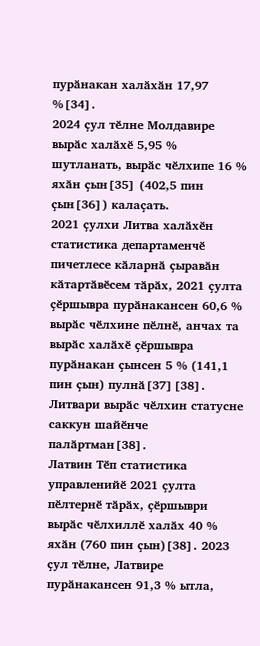пурӑнакан халӑхӑн 17,97 %[34].
2024 ҫул тӗлне Молдавире вырӑс халӑхӗ 5,95 % шутланать, вырӑс чӗлхипе 16 % яхӑн ҫын[35] (402,5 пин ҫын[36]) калаҫать.
2021 ҫулхи Литва халӑхӗн статистика департаменчӗ пичетлесе кӑларнӑ ҫыравӑн кӑтартӑвӗсем тӑрӑх, 2021 ҫулта ҫӗршывра пурӑнакансен 60,6 % вырӑс чӗлхине пӗлнӗ, анчах та вырӑс халӑхӗ ҫӗршывра пурӑнакан ҫынсен 5 % (141,1 пин ҫын) пулнӑ[37][38]. Литвари вырӑс чӗлхин статусне саккун шайӗнче палӑртман[38].
Латвин Тӗп статистика управленийӗ 2021 ҫулта пӗлтернӗ тӑрӑх, ҫӗршыври вырӑс чӗлхиллӗ халӑх 40 % яхӑн (760 пин ҫын)[38]. 2023 ҫул тӗлне, Латвире пурӑнакансен 91,3 % ытла,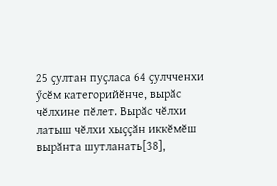25 ҫултан пуҫласа 64 ҫулчченхи ӳсӗм категорийӗнче, вырӑс чӗлхине пӗлет. Вырӑс чӗлхи латыш чӗлхи хыҫҫӑн иккӗмӗш вырӑнта шутланать[38],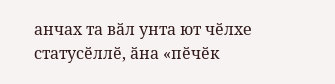анчах та вӑл унта ют чӗлхе статусӗллӗ, ӑна «пӗчӗк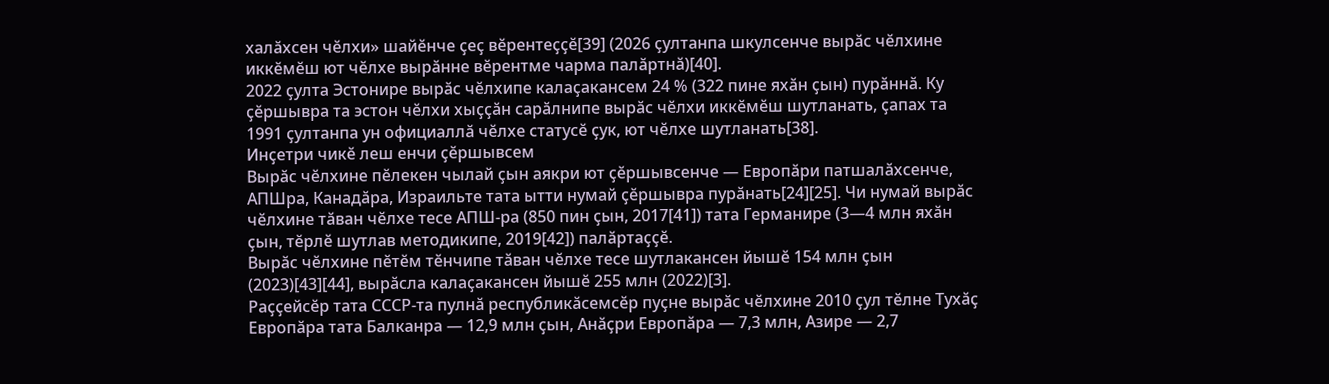халӑхсен чӗлхи» шайӗнче ҫеҫ вӗрентеҫҫӗ[39] (2026 ҫултанпа шкулсенче вырӑс чӗлхине иккӗмӗш ют чӗлхе вырӑнне вӗрентме чарма палӑртнӑ)[40].
2022 ҫулта Эстонире вырӑс чӗлхипе калаҫакансем 24 % (322 пине яхӑн ҫын) пурӑннӑ. Ку ҫӗршывра та эстон чӗлхи хыҫҫӑн сарӑлнипе вырӑс чӗлхи иккӗмӗш шутланать, ҫапах та 1991 ҫултанпа ун официаллӑ чӗлхе статусӗ ҫук, ют чӗлхе шутланать[38].
Инҫетри чикӗ леш енчи ҫӗршывсем
Вырӑс чӗлхине пӗлекен чылай ҫын аякри ют ҫӗршывсенче — Европӑри патшалӑхсенче, АПШра, Канадӑра, Израильте тата ытти нумай ҫӗршывра пурӑнать[24][25]. Чи нумай вырӑс чӗлхине тӑван чӗлхе тесе АПШ-ра (850 пин ҫын, 2017[41]) тата Германире (3—4 млн яхӑн ҫын, тӗрлӗ шутлав методикипе, 2019[42]) палӑртаҫҫӗ.
Вырӑс чӗлхине пӗтӗм тӗнчипе тӑван чӗлхе тесе шутлакансен йышӗ 154 млн ҫын (2023)[43][44], вырӑсла калаҫакансен йышӗ 255 млн (2022)[3].
Раҫҫейсӗр тата СССР-та пулнӑ республикӑсемсӗр пуҫне вырӑс чӗлхине 2010 ҫул тӗлне Тухӑҫ Европӑра тата Балканра — 12,9 млн ҫын, Анӑҫри Европӑра — 7,3 млн, Азире — 2,7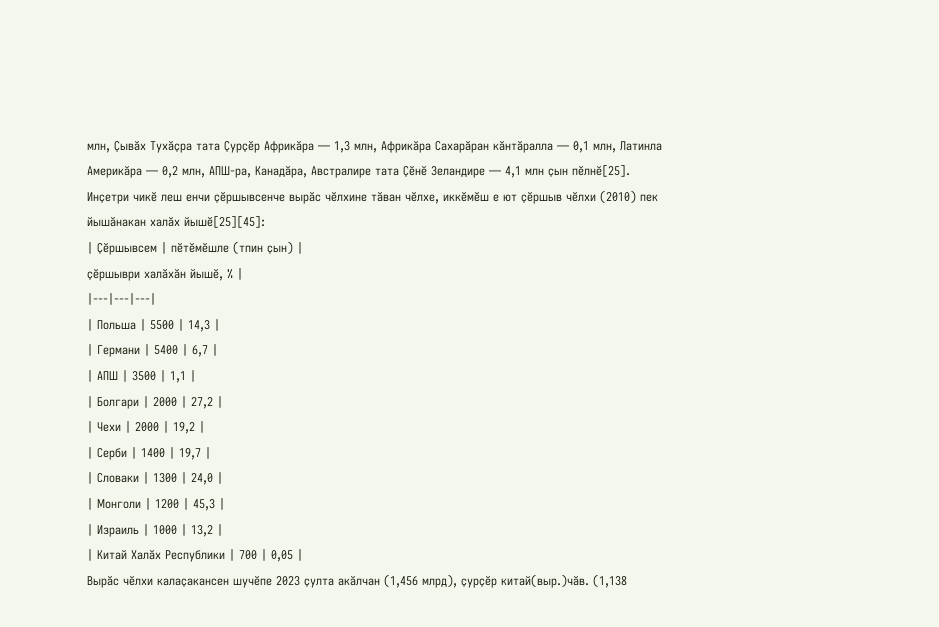млн, Ҫывӑх Тухӑҫра тата Ҫурҫӗр Африкӑра — 1,3 млн, Африкӑра Сахарӑран кӑнтӑралла — 0,1 млн, Латинла Америкӑра — 0,2 млн, АПШ-ра, Канадӑра, Австралире тата Ҫӗнӗ Зеландире — 4,1 млн ҫын пӗлнӗ[25].
Инҫетри чикӗ леш енчи ҫӗршывсенче вырӑс чӗлхине тӑван чӗлхе, иккӗмӗш е ют ҫӗршыв чӗлхи (2010) пек йышӑнакан халӑх йышӗ[25][45]:
| Ҫӗршывсем | пӗтӗмӗшле (тпин ҫын) |
ҫӗршыври халӑхӑн йышӗ, % |
|---|---|---|
| Польша | 5500 | 14,3 |
| Германи | 5400 | 6,7 |
| АПШ | 3500 | 1,1 |
| Болгари | 2000 | 27,2 |
| Чехи | 2000 | 19,2 |
| Серби | 1400 | 19,7 |
| Словаки | 1300 | 24,0 |
| Монголи | 1200 | 45,3 |
| Израиль | 1000 | 13,2 |
| Китай Халӑх Республики | 700 | 0,05 |
Вырӑс чӗлхи калаҫакансен шучӗпе 2023 ҫулта акӑлчан (1,456 млрд), ҫурҫӗр китай(выр.)чăв. (1,138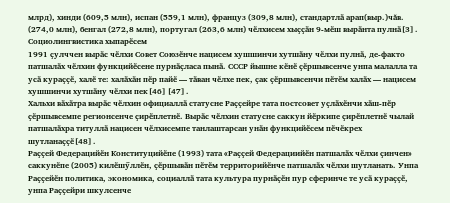млрд), хинди (609,5 млн), испан (559,1 млн), француз (309,8 млн), стандартлӑ арап(выр.)чăв. (274,0 млн), бенгал (272,8 млн), португал (263,6 млн) чӗлхисем хыҫҫӑн 9-мӗш вырӑнта пулнӑ[3].
Социолингвистика хыпарӗсем
1991 ҫулччен вырӑс чӗлхи Совет Союзӗнче нацисем хушшинчи хутшӑну чӗлхи пулнӑ, де-факто патшалӑх чӗлхин функцийӗсене пурнӑҫласа пынӑ. СССР йышне кӗнӗ ҫӗршывсенче унпа малалла та усӑ кураҫҫӗ, халӗ те: халӑхӑн пӗр пайӗ — тӑван чӗлхе пек, ҫак ҫӗршывсенчи пӗтӗм халӑх — нацисем хушшинчи хутшӑну чӗлхи пек[46][47].
Хальхи вӑхӑтра вырӑс чӗлхин официаллӑ статусне Раҫҫейре тата постсовет уҫлӑхӗнчи хӑш-пӗр ҫӗршывсемпе регионсенче ҫирӗплетнӗ. Вырӑс чӗлхин статусне саккун йӗркипе ҫирӗплетнӗ чылай патшалӑхра титуллӑ нацисен чӗлхисемпе танлаштарсан унӑн функцийӗсем пӗчӗкрех шутланаҫҫӗ[48].
Раҫҫей Федерацийӗн Конституцийӗпе (1993) тата «Раҫҫей Федерациийӗн патшалӑх чӗлхи ҫинчен» саккунӗпе (2005) килӗшӳллӗн, ҫӗршывӑн пӗтӗм территорийӗнче патшалӑх чӗлхи шутланать. Унпа Раҫҫейӗн политика, экономика, социаллӑ тата культура пурнӑҫӗн пур сферинче те усӑ кураҫҫӗ, унпа Раҫҫейри шкулсенче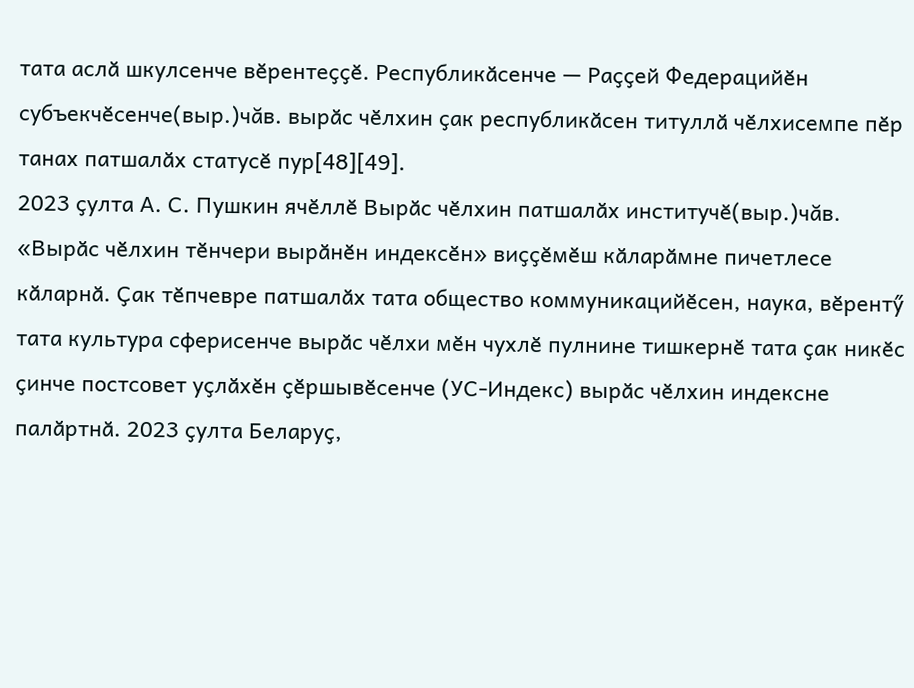тата аслӑ шкулсенче вӗрентеҫҫӗ. Республикӑсенче — Раҫҫей Федерацийӗн субъекчӗсенче(выр.)чăв. вырӑс чӗлхин ҫак республикӑсен титуллӑ чӗлхисемпе пӗр танах патшалӑх статусӗ пур[48][49].
2023 ҫулта А. С. Пушкин ячӗллӗ Вырӑс чӗлхин патшалӑх институчӗ(выр.)чăв. «Вырӑс чӗлхин тӗнчери вырӑнӗн индексӗн» виҫҫӗмӗш кӑларӑмне пичетлесе кӑларнӑ. Ҫак тӗпчевре патшалӑх тата общество коммуникацийӗсен, наука, вӗрентӳ тата культура сферисенче вырӑс чӗлхи мӗн чухлӗ пулнине тишкернӗ тата ҫак никӗс ҫинче постсовет уҫлӑхӗн ҫӗршывӗсенче (УС-Индекс) вырӑс чӗлхин индексне палӑртнӑ. 2023 ҫулта Беларуҫ,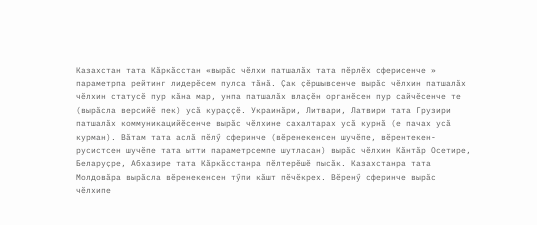Казахстан тата Кӑркӑсстан «вырӑс чӗлхи патшалӑх тата пӗрлӗх сферисенче » параметрпа рейтинг лидерӗсем пулса тӑнӑ. Ҫак ҫӗршывсенче вырӑс чӗлхин патшалӑх чӗлхин статусӗ пур кӑна мар, унпа патшалӑх влаҫӗн органӗсен пур сайчӗсенче те (вырӑсла версийӗ пек) усӑ кураҫҫӗ. Украинӑри, Литвари, Латвири тата Грузири патшалӑх коммуникацийӗсенче вырӑс чӗлхине сахалтарах усӑ курнӑ (е пачах усӑ курман). Вӑтам тата аслӑ пӗлӳ сферинче (вӗренекенсен шучӗпе, вӗрентекен-русистсен шучӗпе тата ытти параметрсемпе шутласан) вырӑс чӗлхин Кӑнтӑр Осетире, Беларуҫре, Абхазире тата Кӑркӑсстанра пӗлтерӗшӗ пысӑк. Казахстанра тата Молдовӑра вырӑсла вӗренекенсен тӳпи кӑшт пӗчӗкрех. Вӗренӳ сферинче вырӑс чӗлхипе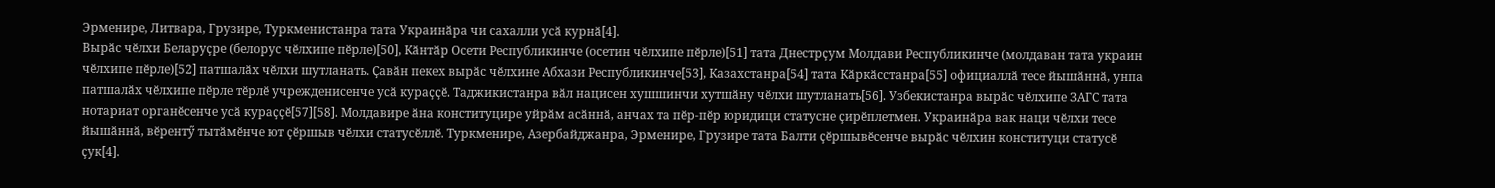Эрменире, Литвара, Грузире, Туркменистанра тата Украинӑра чи сахалли усӑ курнӑ[4].
Вырӑс чӗлхи Беларуҫре (белорус чӗлхипе пӗрле)[50], Кӑнтӑр Осети Республикинче (осетин чӗлхипе пӗрле)[51] тата Днестрҫум Молдави Республикинче (молдаван тата украин чӗлхипе пӗрле)[52] патшалӑх чӗлхи шутланать. Ҫавӑн пекех вырӑс чӗлхине Абхази Республикинче[53], Казахстанра[54] тата Кӑркӑсстанра[55] официаллӑ тесе йышӑннӑ, унпа патшалӑх чӗлхипе пӗрле тӗрлӗ учрежденисенче усӑ кураҫҫӗ. Таджикистанра вӑл нацисен хушшинчи хутшӑну чӗлхи шутланать[56]. Узбекистанра вырӑс чӗлхипе ЗАГС тата нотариат органӗсенче усӑ кураҫҫӗ[57][58]. Молдавире ӑна конституцире уйрӑм асӑннӑ, анчах та пӗр-пӗр юридици статусне ҫирӗплетмен. Украинӑра вак наци чӗлхи тесе йышӑннӑ, вӗрентӳ тытӑмӗнче ют ҫӗршыв чӗлхи статусӗллӗ. Туркменире, Азербайджанра, Эрменире, Грузире тата Балти ҫӗршывӗсенче вырӑс чӗлхин конституци статусӗ ҫук[4].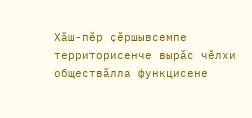Хӑш-пӗр ҫӗршывсемпе территорисенче вырӑс чӗлхи обществӑлла функцисене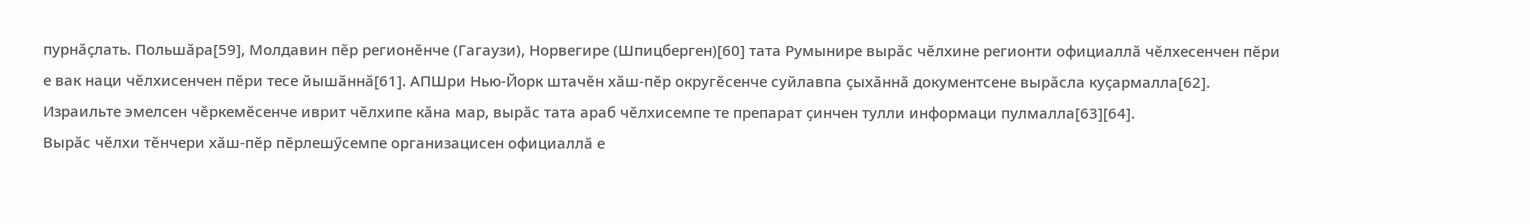пурнӑҫлать. Польшӑра[59], Молдавин пӗр регионӗнче (Гагаузи), Норвегире (Шпицберген)[60] тата Румынире вырӑс чӗлхине регионти официаллӑ чӗлхесенчен пӗри е вак наци чӗлхисенчен пӗри тесе йышӑннӑ[61]. АПШри Нью-Йорк штачӗн хӑш-пӗр округӗсенче суйлавпа ҫыхӑннӑ документсене вырӑсла куҫармалла[62]. Израильте эмелсен чӗркемӗсенче иврит чӗлхипе кӑна мар, вырӑс тата араб чӗлхисемпе те препарат ҫинчен тулли информаци пулмалла[63][64].
Вырӑс чӗлхи тӗнчери хӑш-пӗр пӗрлешӳсемпе организацисен официаллӑ е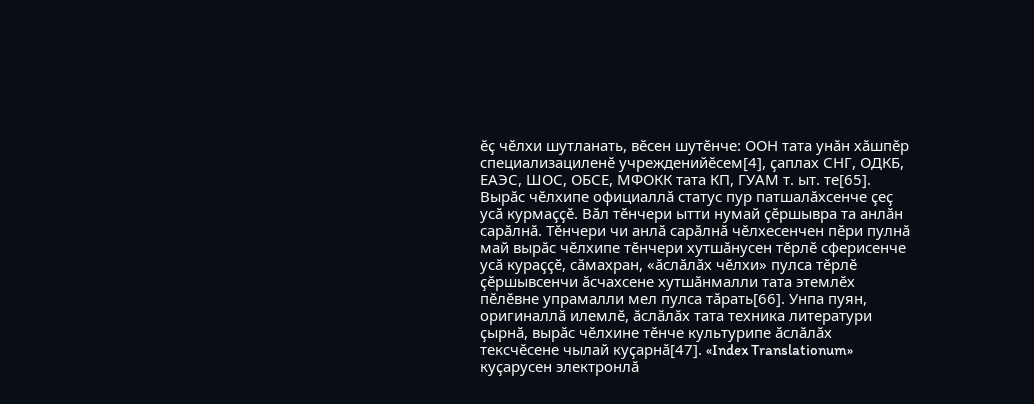ӗҫ чӗлхи шутланать, вӗсен шутӗнче: ООН тата унӑн хӑшпӗр специализациленӗ учрежденийӗсем[4], ҫаплах СНГ, ОДКБ, ЕАЭС, ШОС, ОБСЕ, МФОКК тата КП, ГУАМ т. ыт. те[65].
Вырӑс чӗлхипе официаллӑ статус пур патшалӑхсенче ҫеҫ усӑ курмаҫҫӗ. Вӑл тӗнчери ытти нумай ҫӗршывра та анлӑн сарӑлнӑ. Тӗнчери чи анлӑ сарӑлнӑ чӗлхесенчен пӗри пулнӑ май вырӑс чӗлхипе тӗнчери хутшӑнусен тӗрлӗ сферисенче усӑ кураҫҫӗ, сӑмахран, «ӑслӑлӑх чӗлхи» пулса тӗрлӗ ҫӗршывсенчи ӑсчахсене хутшӑнмалли тата этемлӗх пӗлӗвне упрамалли мел пулса тӑрать[66]. Унпа пуян, оригиналлӑ илемлӗ, ӑслӑлӑх тата техника литератури ҫырнӑ, вырӑс чӗлхине тӗнче культурипе ӑслӑлӑх тексчӗсене чылай куҫарнӑ[47]. «Index Translationum» куҫарусен электронлӑ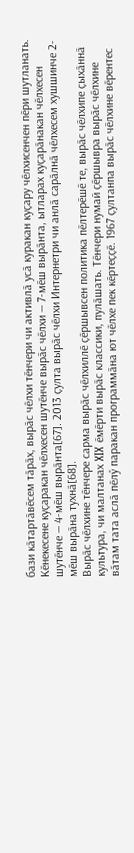бази кӑтартӑвӗсем тӑрӑх, вырӑс чӗлхи тӗнчери чи активлӑ усӑ куракан куҫару чӗлхисенчен пӗри шутланать. Кӗнекесене куҫаракан чӗлхесен шутӗнче вырӑс чӗлхи — 7-мӗш вырӑнта, ытларах куҫарӑнакан чӗлхесен шутӗнче — 4-мӗш вырӑнта[67]. 2013 ҫулта вырӑс чӗлхи Интернетри чи анлӑ сарӑлнӑ чӗлхесем хушшинче 2-мӗш вырӑна тухнӑ[68].
Вырӑс чӗлхине тӗнчере сарма вырӑс чӗлхиллӗ ҫӗршывсен политика пӗлтерӗшӗ те, вырӑс чӗлхипе ҫыхӑннӑ культура, чи малтанах XIX ӗмӗрти вырӑс классики, пулӑшать. Тӗнчери нумай ҫӗршывра вырӑс чӗлхине вӑтам тата аслӑ пӗлӳ паракан программӑна ют чӗлхе пек кӗртеҫҫӗ. 1967 ҫултанпа вырӑс чӗлхине вӗрентес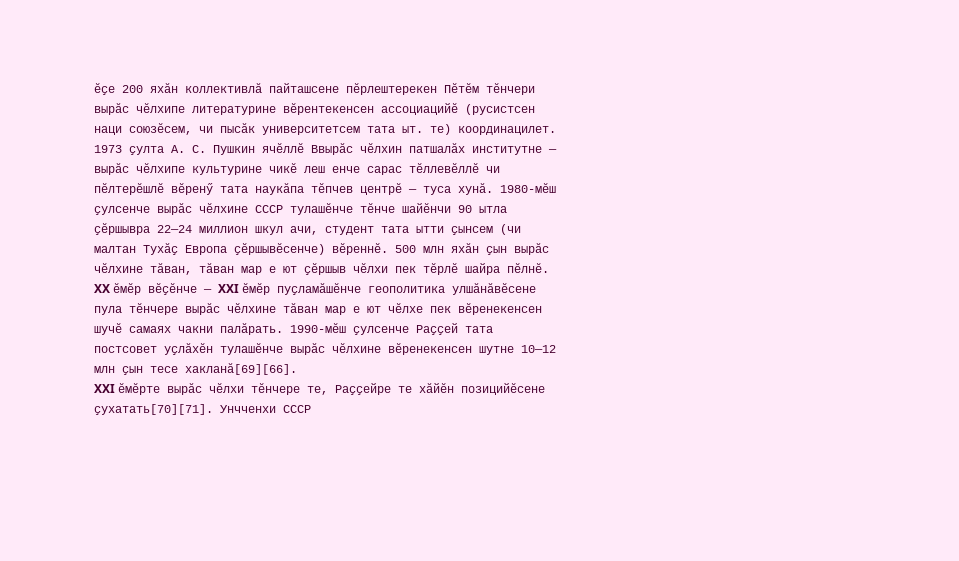ӗҫе 200 яхӑн коллективлӑ пайташсене пӗрлештерекен Пӗтӗм тӗнчери вырӑс чӗлхипе литературине вӗрентекенсен ассоциацийӗ (русистсен наци союзӗсем, чи пысӑк университетсем тата ыт. те) координацилет. 1973 ҫулта А. С. Пушкин ячӗллӗ Ввырӑс чӗлхин патшалӑх институтне — вырӑс чӗлхипе культурине чикӗ леш енче сарас тӗллевӗллӗ чи пӗлтерӗшлӗ вӗренӳ тата наукӑпа тӗпчев центрӗ — туса хунӑ. 1980-мӗш ҫулсенче вырӑс чӗлхине СССР тулашӗнче тӗнче шайӗнчи 90 ытла ҫӗршывра 22—24 миллион шкул ачи, студент тата ытти ҫынсем (чи малтан Тухӑҫ Европа ҫӗршывӗсенче) вӗреннӗ. 500 млн яхӑн ҫын вырӑс чӗлхине тӑван, тӑван мар е ют ҫӗршыв чӗлхи пек тӗрлӗ шайра пӗлнӗ. XX ӗмӗр вӗҫӗнче — XXI ӗмӗр пуҫламӑшӗнче геополитика улшӑнӑвӗсене пула тӗнчере вырӑс чӗлхине тӑван мар е ют чӗлхе пек вӗренекенсен шучӗ самаях чакни палӑрать. 1990-мӗш ҫулсенче Раҫҫей тата постсовет уҫлӑхӗн тулашӗнче вырӑс чӗлхине вӗренекенсен шутне 10—12 млн ҫын тесе хакланӑ[69][66].
XXI ӗмӗрте вырӑс чӗлхи тӗнчере те, Раҫҫейре те хӑйӗн позицийӗсене ҫухатать[70][71]. Унчченхи СССР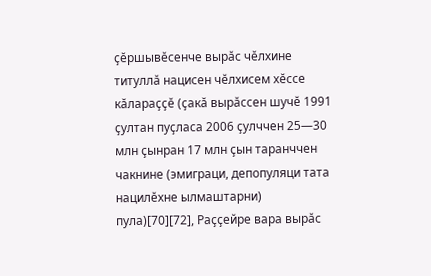ҫӗршывӗсенче вырӑс чӗлхине титуллӑ нацисен чӗлхисем хӗссе кӑлараҫҫӗ (ҫакӑ вырӑссен шучӗ 1991 ҫултан пуҫласа 2006 ҫулччен 25—30 млн ҫынран 17 млн ҫын таранччен чакнине (эмиграци, депопуляци тата нацилӗхне ылмаштарни) пула)[70][72], Раҫҫейре вара вырӑс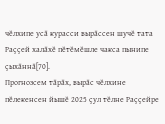чӗлхипе усӑ курасси вырӑссен шучӗ тата Раҫҫей халӑхӗ пӗтӗмӗшле чакса пынипе ҫыхӑннӑ[70].
Прогнозсем тӑрӑх, вырӑс чӗлхине пӗлекенсен йышӗ 2025 ҫул тӗлне Раҫҫейре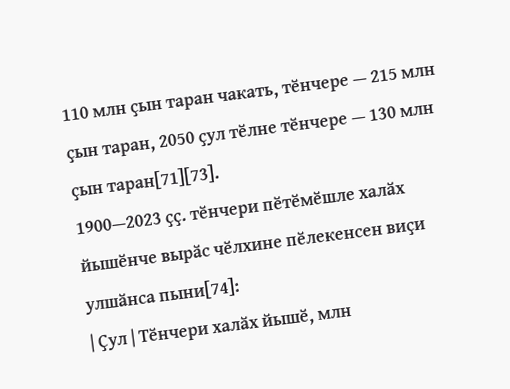110 млн ҫын таран чакать, тӗнчере — 215 млн ҫын таран, 2050 ҫул тӗлне тӗнчере — 130 млн ҫын таран[71][73].
1900—2023 ҫҫ. тӗнчери пӗтӗмӗшле халӑх йышӗнче вырӑс чӗлхине пӗлекенсен виҫи улшӑнса пыни[74]:
| Ҫул | Тӗнчери халӑх йышӗ, млн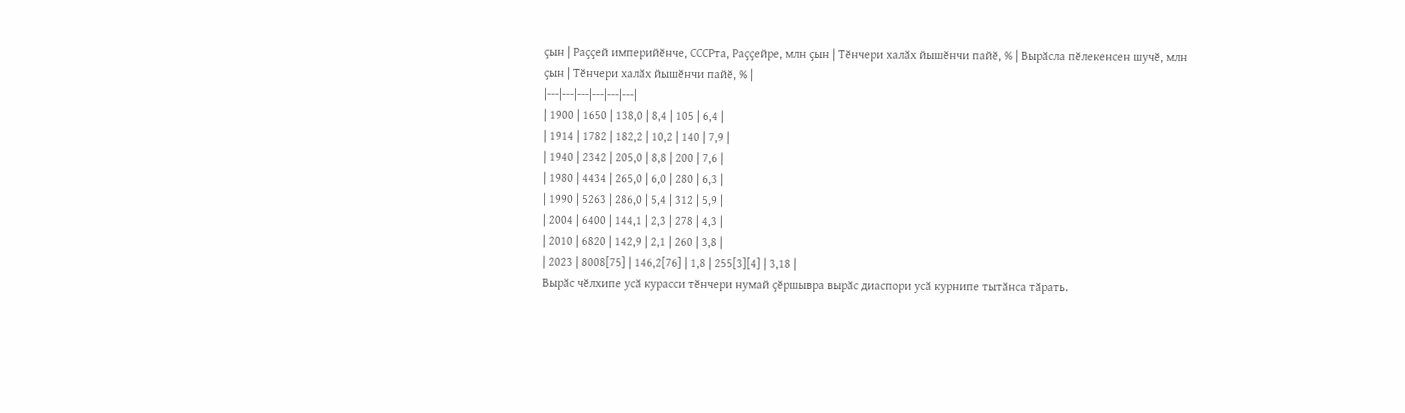ҫын | Раҫҫей империйӗнче, СССРта, Раҫҫейре, млн ҫын | Тӗнчери халӑх йышӗнчи пайӗ, % | Вырӑсла пӗлекенсен шучӗ, млн ҫын | Тӗнчери халӑх йышӗнчи пайӗ, % |
|---|---|---|---|---|---|
| 1900 | 1650 | 138,0 | 8,4 | 105 | 6,4 |
| 1914 | 1782 | 182,2 | 10,2 | 140 | 7,9 |
| 1940 | 2342 | 205,0 | 8,8 | 200 | 7,6 |
| 1980 | 4434 | 265,0 | 6,0 | 280 | 6,3 |
| 1990 | 5263 | 286,0 | 5,4 | 312 | 5,9 |
| 2004 | 6400 | 144,1 | 2,3 | 278 | 4,3 |
| 2010 | 6820 | 142,9 | 2,1 | 260 | 3,8 |
| 2023 | 8008[75] | 146,2[76] | 1,8 | 255[3][4] | 3,18 |
Вырӑс чӗлхипе усӑ курасси тӗнчери нумай ҫӗршывра вырӑс диаспори усӑ курнипе тытӑнса тӑрать.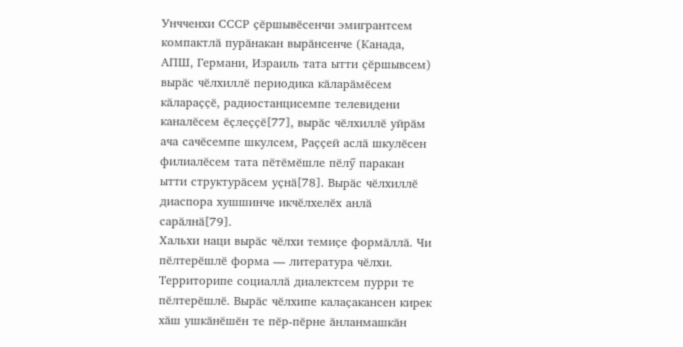Унчченхи СССР ҫӗршывӗсенчи эмигрантсем компактлӑ пурӑнакан вырӑнсенче (Канада, АПШ, Германи, Израиль тата ытти ҫӗршывсем) вырӑс чӗлхиллӗ периодика кӑларӑмӗсем кӑлараҫҫӗ, радиостанцисемпе телевидени каналӗсем ӗҫлеҫҫӗ[77], вырӑс чӗлхиллӗ уйрӑм ача сачӗсемпе шкулсем, Раҫҫей аслӑ шкулӗсен филиалӗсем тата пӗтӗмӗшле пӗлӳ паракан ытти структурӑсем уҫнӑ[78]. Вырӑс чӗлхиллӗ диаспора хушшинче икчӗлхелӗх анлӑ сарӑлнӑ[79].
Хальхи наци вырӑс чӗлхи темиҫе формӑллӑ. Чи пӗлтерӗшлӗ форма — литература чӗлхи. Территорипе социаллӑ диалектсем пурри те пӗлтерӗшлӗ. Вырӑс чӗлхипе калаҫакансен кирек хӑш ушкӑнӗшӗн те пӗр-пӗрне ӑнланмашкӑн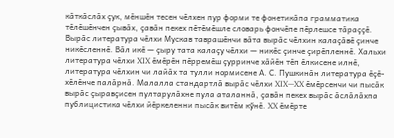кӑткӑслӑх ҫук, мӗншӗн тесен чӗлхен пур форми те фонетикӑпа грамматика тӗлӗшӗнчен ҫывӑх, ҫавӑн пекех пӗтӗмӗшле словарь фончӗпе пӗрлешсе тӑраҫҫӗ.
Вырӑс литература чӗлхи Мускав таврашӗнчи вӑта вырӑс чӗлхин калаҫӑвӗ ҫинче никӗсленнӗ. Вӑл икӗ — ҫыру тата калаҫу чӗлхи — никӗс ҫинче ҫирӗпленнӗ. Хальхи литература чӗлхи XIX ӗмӗрӗн пӗрремӗш ҫурринче хӑйӗн тӗп ӗлкисене илнӗ, литература чӗлхин чи лайӑх та тулли нормисене А. С. Пушкинӑн литература ӗҫӗ-хӗлӗнче палӑрнӑ. Малалла стандартлӑ вырӑс чӗлхи XIX—XX ӗмӗрсенчи чи пысӑк вырӑс ҫыравҫисен пултарулӑхне пула аталаннӑ, ҫавӑн пекех вырӑс ӑслӑлӑхпа публицистика чӗлхи йӗркеленни пысӑк витӗм кӳнӗ. XX ӗмӗрте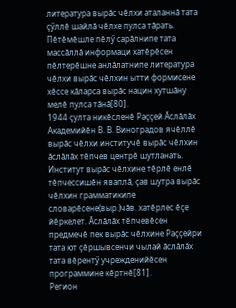литература вырӑс чӗлхи аталаннӑ тата ҫӳллӗ шайлӑ чӗлхе пулса тӑрать. Пӗтӗмӗшле пӗлӳ сарӑлнипе тата массӑллӑ информаци хатӗрӗсен пӗлтерӗшне анлӑлатнипе литература чӗлхи вырӑс чӗлхин ытти формисене хӗссе кӑларса вырӑс нацин хутшӑну мелӗ пулса тӑнӑ[80].
1944 ҫулта никӗсленӗ Раҫҫей Ӑслӑлӑх Академийӗн В. В. Виноградов ячӗллӗ вырӑс чӗлхи институчӗ вырӑс чӗлхин ӑслӑлӑх тӗпчев центрӗ шутланать. Институт вырӑс чӗлхине тӗрлӗ енлӗ тӗпчессишӗн яваплӑ, ҫав шутра вырӑс чӗлхин грамматикипе словарӗсене(выр.)чăв. хатӗрлес ӗҫе йӗркелет. Ӑслӑлӑх тӗпчевӗсен предмечӗ пек вырӑс чӗлхине Раҫҫейри тата ют ҫӗршывсенчи чылай ӑслӑлӑх тата вӗрентӳ учрежденийӗсен программине кӗртнӗ[81].
Регион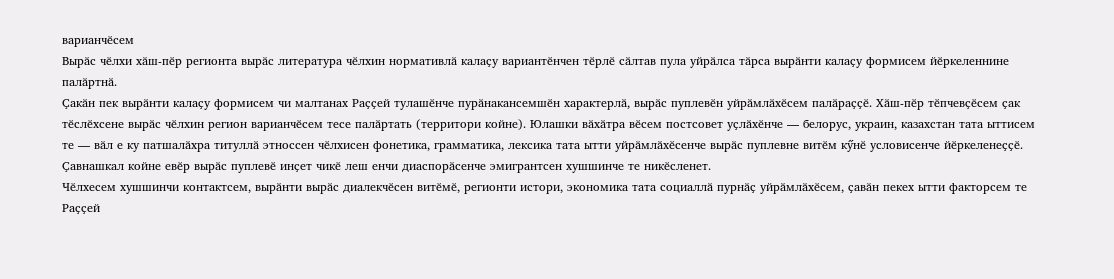варианчӗсем
Вырӑс чӗлхи хӑш-пӗр регионта вырӑс литература чӗлхин нормативлӑ калаҫу вариантӗнчен тӗрлӗ сӑлтав пула уйрӑлса тӑрса вырӑнти калаҫу формисем йӗркеленнине палӑртнӑ.
Ҫакӑн пек вырӑнти калаҫу формисем чи малтанах Раҫҫей тулашӗнче пурӑнакансемшӗн характерлӑ, вырӑс пуплевӗн уйрӑмлӑхӗсем палӑраҫҫӗ. Хӑш-пӗр тӗпчевҫӗсем ҫак тӗслӗхсене вырӑс чӗлхин регион варианчӗсем тесе палӑртать (территори койне). Юлашки вӑхӑтра вӗсем постсовет уҫлӑхӗнче — белорус, украин, казахстан тата ыттисем те — вӑл е ку патшалӑхра титуллӑ этноссен чӗлхисен фонетика, грамматика, лексика тата ытти уйрӑмлӑхӗсенче вырӑс пуплевне витӗм кӳнӗ условисенче йӗркеленеҫҫӗ. Ҫавнашкал койне евӗр вырӑс пуплевӗ инҫет чикӗ леш енчи диаспорӑсенче эмигрантсен хушшинче те никӗсленет.
Чӗлхесем хушшинчи контактсем, вырӑнти вырӑс диалекчӗсен витӗмӗ, регионти истори, экономика тата социаллӑ пурнӑҫ уйрӑмлӑхӗсем, ҫавӑн пекех ытти факторсем те Раҫҫей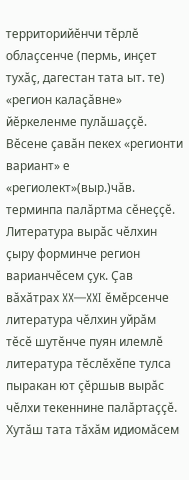территорийӗнчи тӗрлӗ облаҫсенче (пермь, инҫет тухӑҫ, дагестан тата ыт. те) «регион калаҫӑвне» йӗркеленме пулӑшаҫҫӗ. Вӗсене ҫавӑн пекех «регионти вариант» е «региолект»(выр.)чăв. терминпа палӑртма сӗнеҫҫӗ.
Литература вырӑс чӗлхин ҫыру форминче регион варианчӗсем ҫук. Ҫав вӑхӑтрах XX—XXI ӗмӗрсенче литература чӗлхин уйрӑм тӗсӗ шутӗнче пуян илемлӗ литература тӗслӗхӗпе тулса пыракан ют ҫӗршыв вырӑс чӗлхи текеннине палӑртаҫҫӗ.
Хутӑш тата тӑхӑм идиомӑсем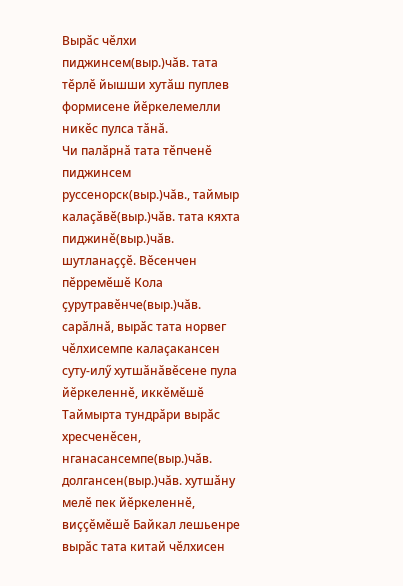Вырӑс чӗлхи пиджинсем(выр.)чăв. тата тӗрлӗ йышши хутӑш пуплев формисене йӗркелемелли никӗс пулса тӑнӑ.
Чи палӑрнӑ тата тӗпченӗ пиджинсем руссенорск(выр.)чăв., таймыр калаҫӑвӗ(выр.)чăв. тата кяхта пиджинӗ(выр.)чăв. шутланаҫҫӗ. Вӗсенчен пӗрремӗшӗ Кола ҫурутравӗнче(выр.)чăв. сарӑлнӑ, вырӑс тата норвег чӗлхисемпе калаҫакансен суту-илӳ хутшӑнӑвӗсене пула йӗркеленнӗ, иккӗмӗшӗ Таймырта тундрӑри вырӑс хресченӗсен, нганасансемпе(выр.)чăв. долгансен(выр.)чăв. хутшӑну мелӗ пек йӗркеленнӗ, виҫҫӗмӗшӗ Байкал лешьенре вырӑс тата китай чӗлхисен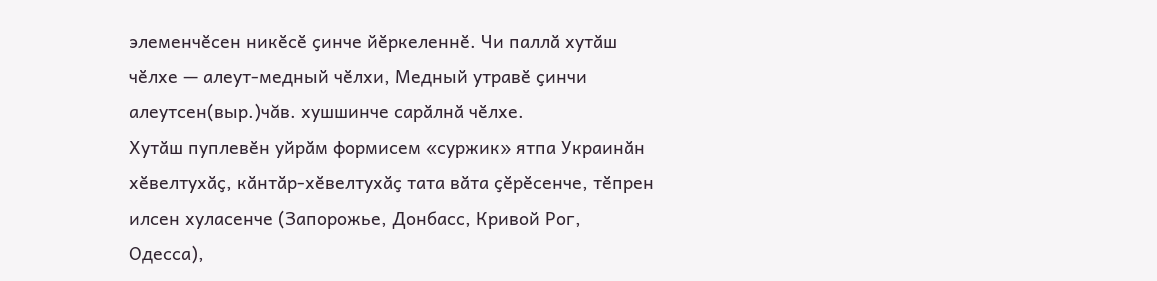элеменчӗсен никӗсӗ ҫинче йӗркеленнӗ. Чи паллӑ хутӑш чӗлхе — алеут-медный чӗлхи, Медный утравӗ ҫинчи алеутсен(выр.)чăв. хушшинче сарӑлнӑ чӗлхе.
Хутӑш пуплевӗн уйрӑм формисем «суржик» ятпа Украинӑн хӗвелтухӑҫ, кӑнтӑр-хӗвелтухӑҫ тата вӑта ҫӗрӗсенче, тӗпрен илсен хуласенче (Запорожье, Донбасс, Кривой Рог, Одесса),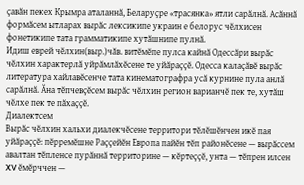ҫавӑн пекех Крымра аталаннӑ, Беларуҫре «трасянка» ятли сарӑлнӑ. Асӑннӑ формӑсем ытларах вырӑс лексикипе украин е белорус чӗлхисен фонетикипе тата грамматикипе хутӑшнипе пулнӑ.
Идиш еврей чӗлхин(выр.)чăв. витӗмӗпе пулса кайнӑ Одессӑри вырӑс чӗлхин характерлӑ уйрӑмлӑхӗсене те уйӑраҫҫӗ. Одесса калаҫӑвӗ вырӑс литература хайлавӗсенче тата кинематографра усӑ курнине пула анлӑ сарӑлнӑ. Ӑна тӗпчевҫӗсем вырӑс чӗлхин регион варианчӗ пек те, хутӑш чӗлхе пек те пӑхаҫҫӗ.
Диалектсем
Вырӑс чӗлхин хальхи диалекчӗсене территори тӗлӗшӗнчен икӗ пая уйӑраҫҫӗ: пӗрремӗшне Раҫҫейӗн Европа пайӗн тӗп районӗсене — вырӑссем авалтан тӗпленсе пурӑннӑ территорине — кӗртеҫҫӗ, унта — тӗпрен илсен XV ӗмӗрччен —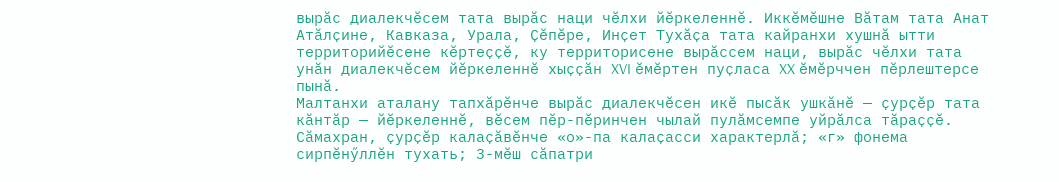вырӑс диалекчӗсем тата вырӑс наци чӗлхи йӗркеленнӗ. Иккӗмӗшне Вӑтам тата Анат Атӑлҫине, Кавказа, Урала, Ҫӗпӗре, Инҫет Тухӑҫа тата кайранхи хушнӑ ытти территорийӗсене кӗртеҫҫӗ, ку территорисене вырӑссем наци, вырӑс чӗлхи тата унӑн диалекчӗсем йӗркеленнӗ хыҫҫӑн XVI ӗмӗртен пуҫласа XX ӗмӗрччен пӗрлештерсе пынӑ.
Малтанхи аталану тапхӑрӗнче вырӑс диалекчӗсен икӗ пысӑк ушкӑнӗ — ҫурҫӗр тата кӑнтӑр — йӗркеленнӗ, вӗсем пӗр-пӗринчен чылай пулӑмсемпе уйрӑлса тӑраҫҫӗ. Сӑмахран, ҫурҫӗр калаҫӑвӗнче «о»-па калаҫасси характерлӑ; «г» фонема сирпӗнӳллӗн тухать; 3-мӗш сӑпатри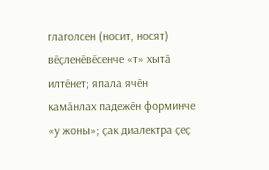глаголсен (носит, носят) вӗҫленӗвӗсенче «т» хытӑ илтӗнет; япала ячӗн камӑнлах падежӗн форминче «у жоны»; ҫак диалектра ҫеҫ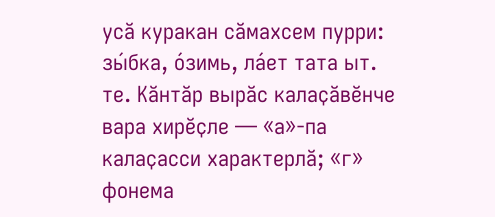усӑ куракан сӑмахсем пурри: зы́бка, о́зимь, ла́ет тата ыт. те. Кӑнтӑр вырӑс калаҫӑвӗнче вара хирӗҫле — «а»-па калаҫасси характерлӑ; «г» фонема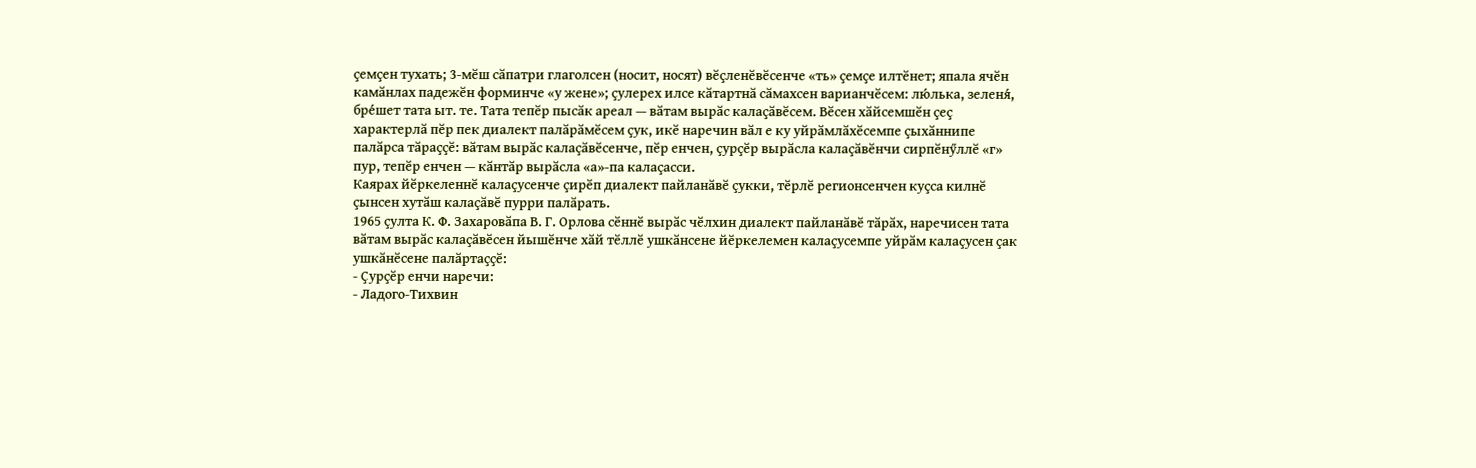ҫемҫен тухать; 3-мӗш сӑпатри глаголсен (носит, носят) вӗҫленӗвӗсенче «ть» ҫемҫе илтӗнет; япала ячӗн камӑнлах падежӗн форминче «у жене»; ҫулерех илсе кӑтартнӑ сӑмахсен варианчӗсем: лю́лька, зеленя́, бре́шет тата ыт. те. Тата тепӗр пысӑк ареал — вӑтам вырӑс калаҫӑвӗсем. Вӗсен хӑйсемшӗн ҫеҫ характерлӑ пӗр пек диалект палӑрӑмӗсем ҫук, икӗ наречин вӑл е ку уйрӑмлӑхӗсемпе ҫыхӑннипе палӑрса тӑраҫҫӗ: вӑтам вырӑс калаҫӑвӗсенче, пӗр енчен, ҫурҫӗр вырӑсла калаҫӑвӗнчи сирпӗнӳллӗ «г» пур, тепӗр енчен — кӑнтӑр вырӑсла «а»-па калаҫасси.
Каярах йӗркеленнӗ калаҫусенче ҫирӗп диалект пайланӑвӗ ҫукки, тӗрлӗ регионсенчен куҫса килнӗ ҫынсен хутӑш калаҫӑвӗ пурри палӑрать.
1965 ҫулта К. Ф. Захаровӑпа В. Г. Орлова сӗннӗ вырӑс чӗлхин диалект пайланӑвӗ тӑрӑх, наречисен тата вӑтам вырӑс калаҫӑвӗсен йышӗнче хӑй тӗллӗ ушкӑнсене йӗркелемен калаҫусемпе уйрӑм калаҫусен ҫак ушкӑнӗсене палӑртаҫҫӗ:
- Ҫурҫӗр енчи наречи:
- Ладого-Тихвин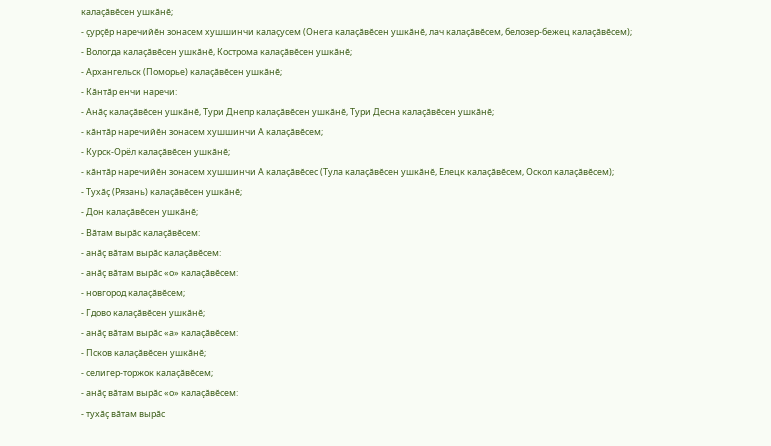калаҫӑвӗсен ушкӑнӗ;
- ҫурҫӗр наречийӗн зонасем хушшинчи калаҫусем (Онега калаҫӑвӗсен ушкӑнӗ, лач калаҫӑвӗсем, белозер-бежец калаҫӑвӗсем);
- Вологда калаҫӑвӗсен ушкӑнӗ, Кострома калаҫӑвӗсен ушкӑнӗ;
- Архангельск (Поморье) калаҫӑвӗсен ушкӑнӗ;
- Кӑнтӑр енчи наречи:
- Анӑҫ калаҫӑвӗсен ушкӑнӗ, Тури Днепр калаҫӑвӗсен ушкӑнӗ, Тури Десна калаҫӑвӗсен ушкӑнӗ;
- кӑнтӑр наречийӗн зонасем хушшинчи А калаҫӑвӗсем;
- Курск-Орёл калаҫӑвӗсен ушкӑнӗ;
- кӑнтӑр наречийӗн зонасем хушшинчи А калаҫӑвӗсес (Тула калаҫӑвӗсен ушкӑнӗ, Елецк калаҫӑвӗсем, Оскол калаҫӑвӗсем);
- Тухӑҫ (Рязань) калаҫӑвӗсен ушкӑнӗ;
- Дон калаҫӑвӗсен ушкӑнӗ;
- Вӑтам вырӑс калаҫӑвӗсем:
- анӑҫ вӑтам вырӑс калаҫӑвӗсем:
- анӑҫ вӑтам вырӑс «о» калаҫӑвӗсем:
- новгород калаҫӑвӗсем;
- Гдово калаҫӑвӗсен ушкӑнӗ;
- анӑҫ вӑтам вырӑс «а» калаҫӑвӗсем:
- Псков калаҫӑвӗсен ушкӑнӗ;
- селигер-торжок калаҫӑвӗсем;
- анӑҫ вӑтам вырӑс «о» калаҫӑвӗсем:
- тухӑҫ вӑтам вырӑс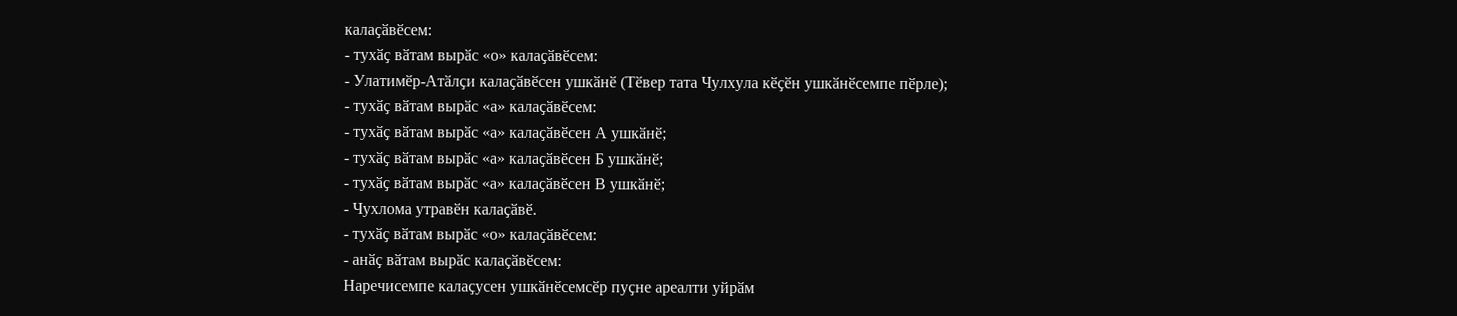калаҫӑвӗсем:
- тухӑҫ вӑтам вырӑс «о» калаҫӑвӗсем:
- Улатимӗр-Атӑлҫи калаҫӑвӗсен ушкӑнӗ (Тӗвер тата Чулхула кӗҫӗн ушкӑнӗсемпе пӗрле);
- тухӑҫ вӑтам вырӑс «а» калаҫӑвӗсем:
- тухӑҫ вӑтам вырӑс «а» калаҫӑвӗсен А ушкӑнӗ;
- тухӑҫ вӑтам вырӑс «а» калаҫӑвӗсен Б ушкӑнӗ;
- тухӑҫ вӑтам вырӑс «а» калаҫӑвӗсен В ушкӑнӗ;
- Чухлома утравӗн калаҫӑвӗ.
- тухӑҫ вӑтам вырӑс «о» калаҫӑвӗсем:
- анӑҫ вӑтам вырӑс калаҫӑвӗсем:
Наречисемпе калаҫусен ушкӑнӗсемсӗр пуҫне ареалти уйрӑм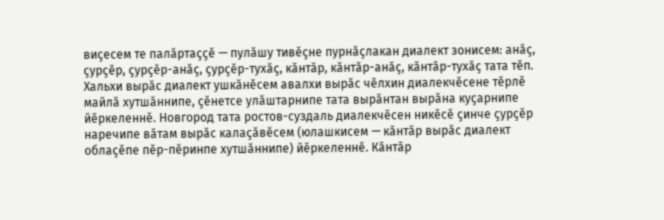виҫесем те палӑртаҫҫӗ — пулӑшу тивӗҫне пурнӑҫлакан диалект зонисем: анӑҫ, ҫурҫӗр, ҫурҫӗр-анӑҫ, ҫурҫӗр-тухӑҫ, кӑнтӑр, кӑнтӑр-анӑҫ, кӑнтӑр-тухӑҫ тата тӗп.
Хальхи вырӑс диалект ушкӑнӗсем авалхи вырӑс чӗлхин диалекчӗсене тӗрлӗ майлӑ хутшӑннипе, ҫӗнетсе улӑштарнипе тата вырӑнтан вырӑна куҫарнипе йӗркеленнӗ. Новгород тата ростов-суздаль диалекчӗсен никӗсӗ ҫинче ҫурҫӗр наречипе вӑтам вырӑс калаҫӑвӗсем (юлашкисем — кӑнтӑр вырӑс диалект облаҫӗпе пӗр-пӗринпе хутшӑннипе) йӗркеленнӗ. Кӑнтӑр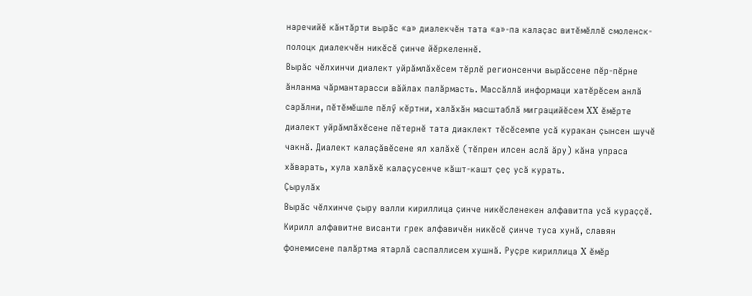наречийӗ кӑнтӑрти вырӑс «а» диалекчӗн тата «а»-па калаҫас витӗмӗллӗ смоленск-полоцк диалекчӗн никӗсӗ ҫинче йӗркеленнӗ.
Вырӑс чӗлхинчи диалект уйрӑмлӑхӗсем тӗрлӗ регионсенчи вырӑссене пӗр-пӗрне ӑнланма чӑрмантарасси вӑйлах палӑрмасть. Массӑллӑ информаци хатӗрӗсем анлӑ сарӑлни, пӗтӗмӗшле пӗлӳ кӗртни, халӑхӑн масштаблӑ миграцийӗсем XX ӗмӗрте диалект уйрӑмлӑхӗсене пӗтернӗ тата диаклект тӗсӗсемпе усӑ куракан ҫынсен шучӗ чакнӑ. Диалект калаҫӑвӗсене ял халӑхӗ (тӗпрен илсен аслӑ ӑру) кӑна упраса хӑварать, хула халӑхӗ калаҫусенче кӑшт-кашт ҫеҫ усӑ курать.
Ҫырулӑх
Вырӑс чӗлхинче ҫыру валли кириллица ҫинче никӗсленекен алфавитпа усӑ кураҫҫӗ. Кирилл алфавитне висанти грек алфавичӗн никӗсӗ ҫинче туса хунӑ, славян фонемисене палӑртма ятарлӑ саспаллисем хушнӑ. Руҫре кириллица X ӗмӗр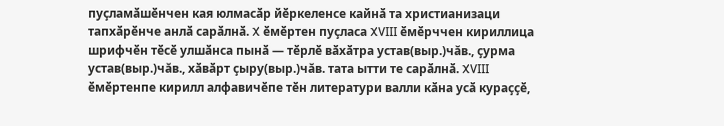пуҫламӑшӗнчен кая юлмасӑр йӗркеленсе кайнӑ та христианизаци тапхӑрӗнче анлӑ сарӑлнӑ. X ӗмӗртен пуҫласа XVIII ӗмӗрччен кириллица шрифчӗн тӗсӗ улшӑнса пынӑ — тӗрлӗ вӑхӑтра устав(выр.)чăв., ҫурма устав(выр.)чăв., хӑвӑрт ҫыру(выр.)чăв. тата ытти те сарӑлнӑ. XVIII ӗмӗртенпе кирилл алфавичӗпе тӗн литератури валли кӑна усӑ кураҫҫӗ,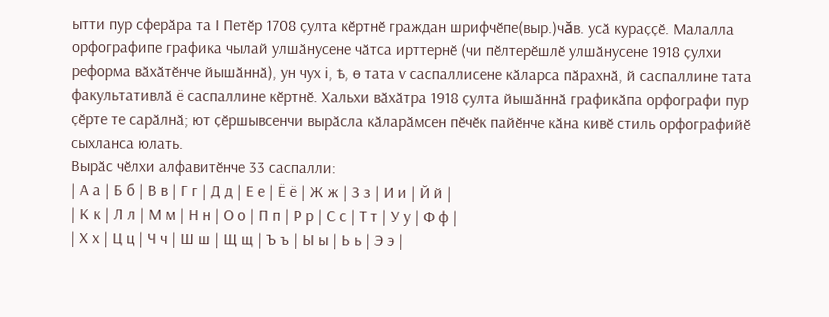ытти пур сферӑра та I Петӗр 1708 ҫулта кӗртнӗ граждан шрифчӗпе(выр.)чăв. усӑ кураҫҫӗ. Малалла орфографипе графика чылай улшӑнусене чӑтса ирттернӗ (чи пӗлтерӗшлӗ улшӑнусене 1918 ҫулхи реформа вӑхӑтӗнче йышӑннӑ), ун чух і, ѣ, ѳ тата ѵ саспаллисене кӑларса пӑрахнӑ, й саспаллине тата факультативлӑ ё саспаллине кӗртнӗ. Хальхи вӑхӑтра 1918 ҫулта йышӑннӑ графикӑпа орфографи пур ҫӗрте те сарӑлнӑ; ют ҫӗршывсенчи вырӑсла кӑларӑмсен пӗчӗк пайӗнче кӑна кивӗ стиль орфографийӗ сыхланса юлать.
Вырӑс чӗлхи алфавитӗнче 33 саспалли:
| А а | Б б | В в | Г г | Д д | Е е | Ё ё | Ж ж | З з | И и | Й й |
| К к | Л л | М м | Н н | О о | П п | Р р | С с | Т т | У у | Ф ф |
| Х х | Ц ц | Ч ч | Ш ш | Щ щ | Ъ ъ | Ы ы | Ь ь | Э э |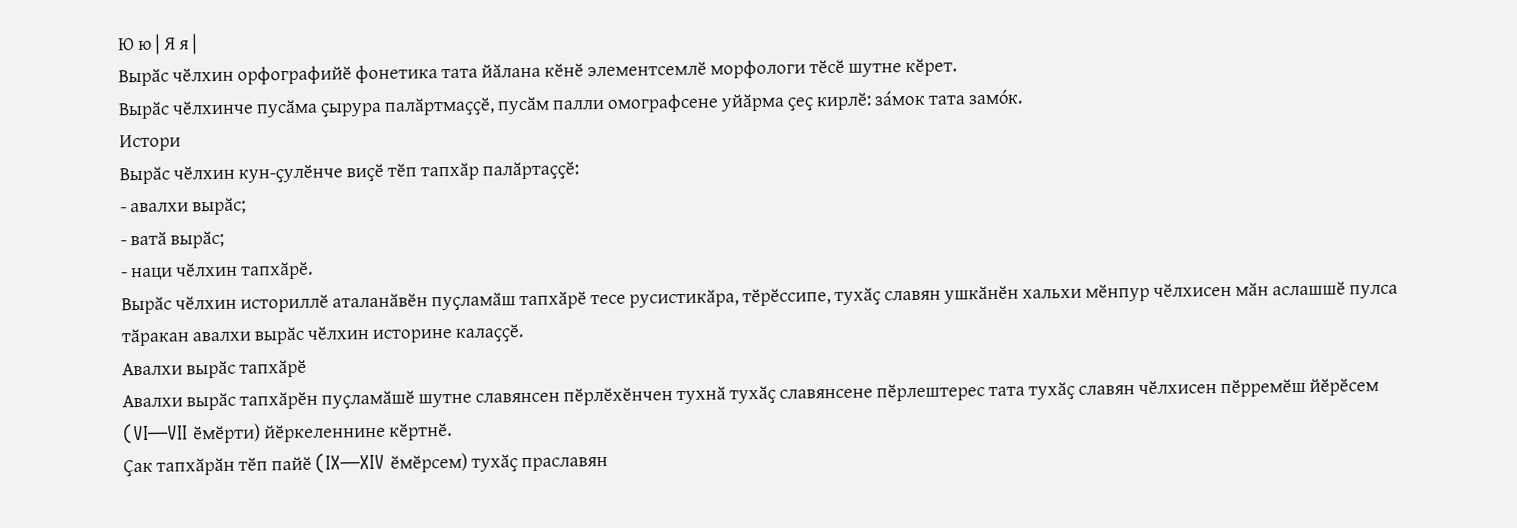Ю ю | Я я |
Вырӑс чӗлхин орфографийӗ фонетика тата йӑлана кӗнӗ элементсемлӗ морфологи тӗсӗ шутне кӗрет.
Вырӑс чӗлхинче пусӑма ҫырура палӑртмаҫҫӗ, пусӑм палли омографсене уйӑрма ҫеҫ кирлӗ: за́мок тата замо́к.
Истори
Вырӑс чӗлхин кун-ҫулӗнче виҫӗ тӗп тапхӑр палӑртаҫҫӗ:
- авалхи вырӑс;
- ватӑ вырӑс;
- наци чӗлхин тапхӑрӗ.
Вырӑс чӗлхин историллӗ аталанӑвӗн пуҫламӑш тапхӑрӗ тесе русистикӑра, тӗрӗссипе, тухӑҫ славян ушкӑнӗн хальхи мӗнпур чӗлхисен мӑн аслашшӗ пулса тӑракан авалхи вырӑс чӗлхин историне калаҫҫӗ.
Авалхи вырӑс тапхӑрӗ
Авалхи вырӑс тапхӑрӗн пуҫламӑшӗ шутне славянсен пӗрлӗхӗнчен тухнӑ тухӑҫ славянсене пӗрлештерес тата тухӑҫ славян чӗлхисен пӗрремӗш йӗрӗсем (VI—VII ӗмӗрти) йӗркеленнине кӗртнӗ.
Ҫак тапхӑрӑн тӗп пайӗ (IX—XIV ӗмӗрсем) тухӑҫ праславян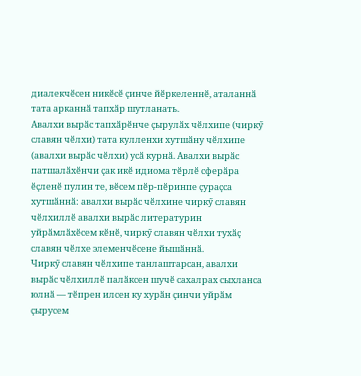диалекчӗсен никӗсӗ ҫинче йӗркеленнӗ, аталаннӑ тата арканнӑ тапхӑр шутланать.
Авалхи вырӑс тапхӑрӗнче ҫырулӑх чӗлхипе (чиркӳ славян чӗлхи) тата кулленхи хутшӑну чӗлхипе (авалхи вырӑс чӗлхи) усӑ курнӑ. Авалхи вырӑс патшалӑхӗнчи ҫак икӗ идиома тӗрлӗ сферӑра ӗҫленӗ пулин те, вӗсем пӗр-пӗринпе ҫураҫса хутшӑннӑ: авалхи вырӑс чӗлхине чиркӳ славян чӗлхиллӗ авалхи вырӑс литературин уйрӑмлӑхӗсем кӗнӗ, чиркӳ славян чӗлхи тухӑҫ славян чӗлхе элеменчӗсене йышӑннӑ.
Чиркӳ славян чӗлхипе танлаштарсан, авалхи вырӑс чӗлхиллӗ палӑксен шучӗ сахалрах сыхланса юлнӑ — тӗпрен илсен ку хурӑн ҫинчи уйрӑм ҫырусем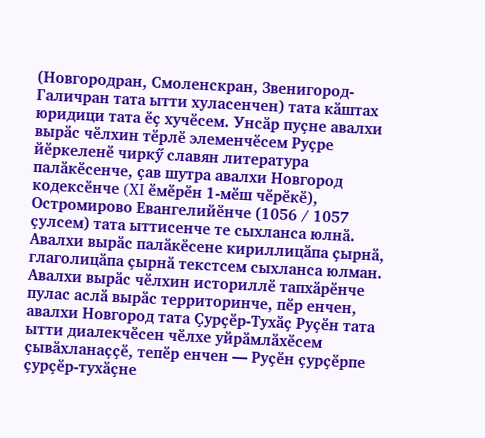(Новгородран, Смоленскран, Звенигород-Галичран тата ытти хуласенчен) тата кӑштах юридици тата ӗҫ хучӗсем. Унсӑр пуҫне авалхи вырӑс чӗлхин тӗрлӗ элеменчӗсем Руҫре йӗркеленӗ чиркӳ славян литература палӑкӗсенче, ҫав шутра авалхи Новгород кодексӗнче (XI ӗмӗрӗн 1-мӗш чӗрӗкӗ), Остромирово Евангелийӗнче (1056 / 1057 ҫулсем) тата ыттисенче те сыхланса юлнӑ. Авалхи вырӑс палӑкӗсене кириллицӑпа ҫырнӑ, глаголицӑпа ҫырнӑ текстсем сыхланса юлман.
Авалхи вырӑс чӗлхин историллӗ тапхӑрӗнче пулас аслӑ вырӑс территоринче, пӗр енчен, авалхи Новгород тата Ҫурҫӗр-Тухӑҫ Руҫӗн тата ытти диалекчӗсен чӗлхе уйрӑмлӑхӗсем ҫывӑхланаҫҫӗ, тепӗр енчен — Руҫӗн ҫурҫӗрпе ҫурҫӗр-тухӑҫне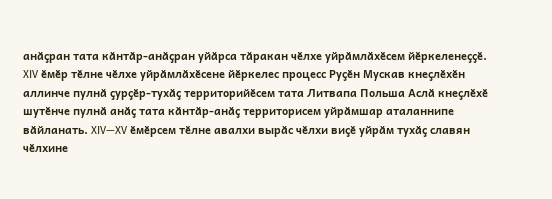анӑҫран тата кӑнтӑр-анӑҫран уйӑрса тӑракан чӗлхе уйрӑмлӑхӗсем йӗркеленеҫҫӗ. XIV ӗмӗр тӗлне чӗлхе уйрӑмлӑхӗсене йӗркелес процесс Руҫӗн Мускав кнеҫлӗхӗн аллинче пулнӑ ҫурҫӗр-тухӑҫ территорийӗсем тата Литвапа Польша Аслӑ кнеҫлӗхӗ шутӗнче пулнӑ анӑҫ тата кӑнтӑр-анӑҫ территорисем уйрӑмшар аталаннипе вӑйланать. XIV—XV ӗмӗрсем тӗлне авалхи вырӑс чӗлхи виҫӗ уйрӑм тухӑҫ славян чӗлхине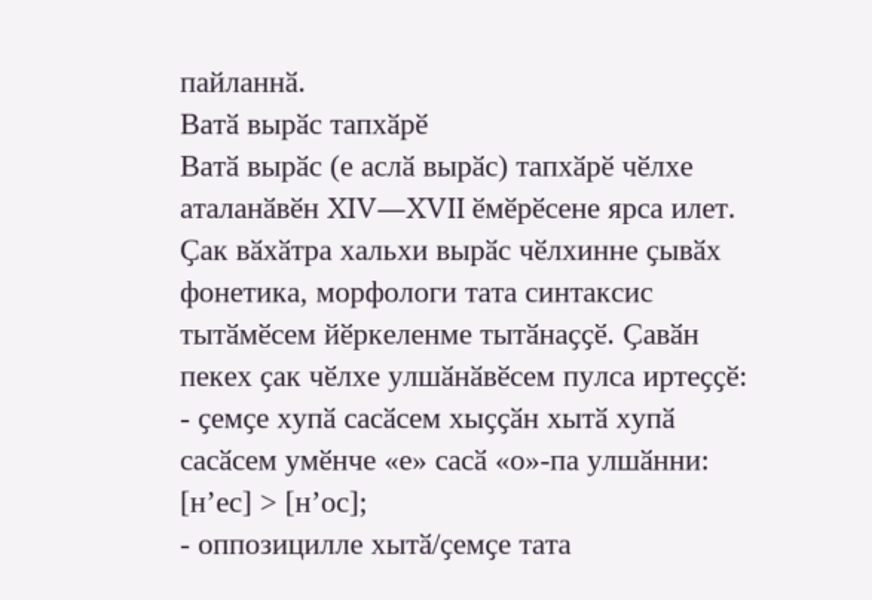пайланнӑ.
Ватӑ вырӑс тапхӑрӗ
Ватӑ вырӑс (е аслӑ вырӑс) тапхӑрӗ чӗлхе аталанӑвӗн XIV—XVII ӗмӗрӗсене ярса илет. Ҫак вӑхӑтра хальхи вырӑс чӗлхинне ҫывӑх фонетика, морфологи тата синтаксис тытӑмӗсем йӗркеленме тытӑнаҫҫӗ. Ҫавӑн пекех ҫак чӗлхе улшӑнӑвӗсем пулса иртеҫҫӗ:
- ҫемҫе хупӑ сасӑсем хыҫҫӑн хытӑ хупӑ сасӑсем умӗнче «е» сасӑ «о»-па улшӑнни: [н’ес] > [н’ос];
- оппозицилле хытӑ/ҫемҫе тата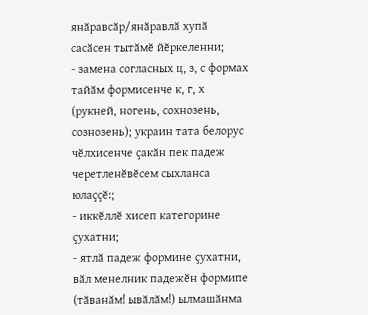янӑравсӑр/янӑравлӑ хупӑ сасӑсен тытӑмӗ йӗркеленни;
- замена согласных ц, з, с формах тайӑм формисенче к, г, х (рукней, ногень, сохнозень, сознозень); украин тата белорус чӗлхисенче ҫакӑн пек падеж черетленӗвӗсем сыхланса юлаҫҫӗ:;
- иккӗллӗ хисеп категорине ҫухатни;
- ятлӑ падеж формине ҫухатни, вӑл менелник падежӗн формипе (тӑванӑм! ывӑлӑм!) ылмашӑнма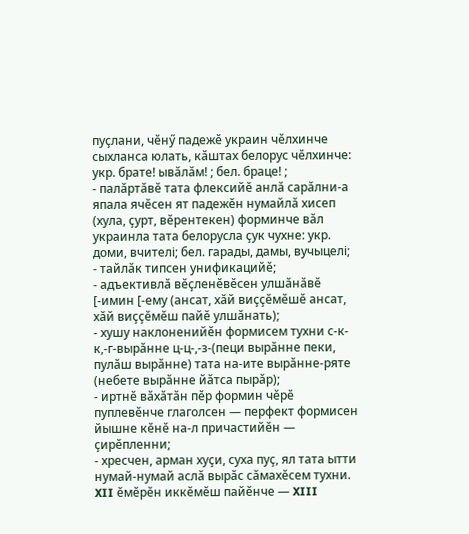пуҫлани, чӗнӳ падежӗ украин чӗлхинче сыхланса юлать, кӑштах белорус чӗлхинче: укр. брате! ывӑлӑм! ; бел. браце! ;
- палӑртӑвӗ тата флексийӗ анлӑ сарӑлни-а япала ячӗсен ят падежӗн нумайлӑ хисеп (хула, ҫурт, вӗрентекен) форминче вӑл украинла тата белорусла ҫук чухне: укр. доми, вчителі; бел. гарады, дамы, вучыцелі;
- тайлӑк типсен унификацийӗ;
- адъективлӑ вӗҫленӗвӗсен улшӑнӑвӗ [-имин [-ему (ансат, хӑй виҫҫӗмӗшӗ ансат, хӑй виҫҫӗмӗш пайӗ улшӑнать);
- хушу наклоненийӗн формисем тухни с-к-к,-г-вырӑнне ц-ц-,-з-(пеци вырӑнне пеки, пулӑш вырӑнне) тата на-ите вырӑнне-ряте (небете вырӑнне йӑтса пырӑр);
- иртнӗ вӑхӑтӑн пӗр формин чӗрӗ пуплевӗнче глаголсен — перфект формисен йышне кӗнӗ на-л причастийӗн — ҫирӗпленни;
- хресчен, арман хуҫи, суха пуҫ, ял тата ытти нумай-нумай аслӑ вырӑс сӑмахӗсем тухни.
XII ӗмӗрӗн иккӗмӗш пайӗнче — XIII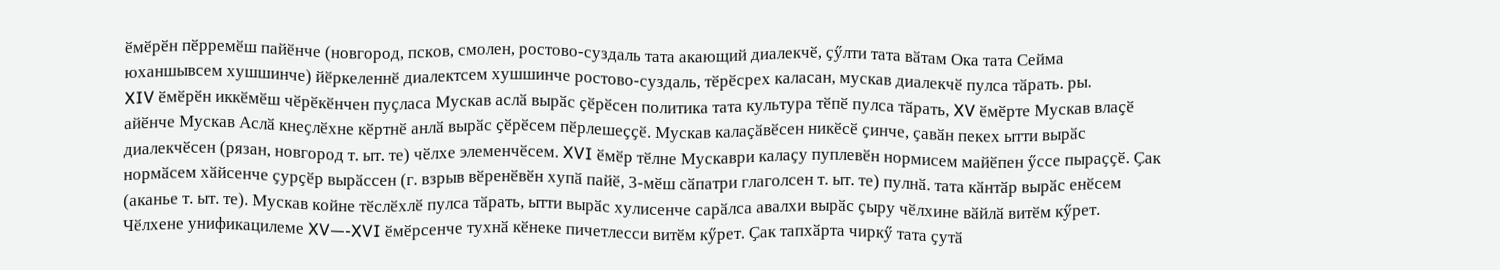ӗмӗрӗн пӗрремӗш пайӗнче (новгород, псков, смолен, ростово-суздаль тата акающий диалекчӗ, ҫӳлти тата вӑтам Ока тата Сейма юханшывсем хушшинче) йӗркеленнӗ диалектсем хушшинче ростово-суздаль, тӗрӗсрех каласан, мускав диалекчӗ пулса тӑрать. ры.
XIV ӗмӗрӗн иккӗмӗш чӗрӗкӗнчен пуҫласа Мускав аслӑ вырӑс ҫӗрӗсен политика тата культура тӗпӗ пулса тӑрать, XV ӗмӗрте Мускав влаҫӗ айӗнче Мускав Аслӑ кнеҫлӗхне кӗртнӗ анлӑ вырӑс ҫӗрӗсем пӗрлешеҫҫӗ. Мускав калаҫӑвӗсен никӗсӗ ҫинче, ҫавӑн пекех ытти вырӑс диалекчӗсен (рязан, новгород т. ыт. те) чӗлхе элеменчӗсем. XVI ӗмӗр тӗлне Мускаври калаҫу пуплевӗн нормисем майӗпен ӳссе пыраҫҫӗ. Ҫак нормӑсем хӑйсенче ҫурҫӗр вырӑссен (г. взрыв вӗренӗвӗн хупӑ пайӗ, 3-мӗш сӑпатри глаголсен т. ыт. те) пулнӑ. тата кӑнтӑр вырӑс енӗсем (аканье т. ыт. те). Мускав койне тӗслӗхлӗ пулса тӑрать, ытти вырӑс хулисенче сарӑлса авалхи вырӑс ҫыру чӗлхине вӑйлӑ витӗм кӳрет. Чӗлхене унификацилеме XV—-XVI ӗмӗрсенче тухнӑ кӗнеке пичетлесси витӗм кӳрет. Ҫак тапхӑрта чиркӳ тата ҫутӑ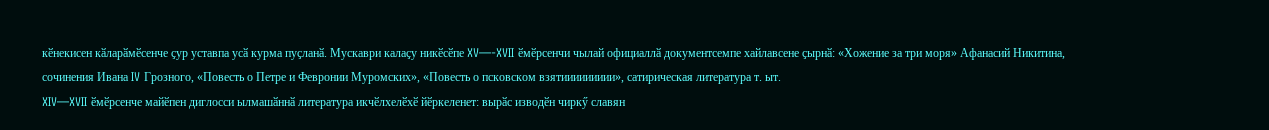кӗнекисен кӑларӑмӗсенче ҫур уставпа усӑ курма пуҫланӑ. Мускаври калаҫу никӗсӗпе XV—-XVII ӗмӗрсенчи чылай официаллӑ документсемпе хайлавсене ҫырнӑ: «Хожение за три моря» Афанасий Никитина, сочинения Ивана IV Грозного, «Повесть о Петре и Февронии Муромских», «Повесть о псковском взятиииииииии», сатирическая литература т. ыт.
XIV—XVII ӗмӗрсенче майӗпен диглосси ылмашӑннӑ литература икчӗлхелӗхӗ йӗркеленет: вырӑс изводӗн чиркӳ славян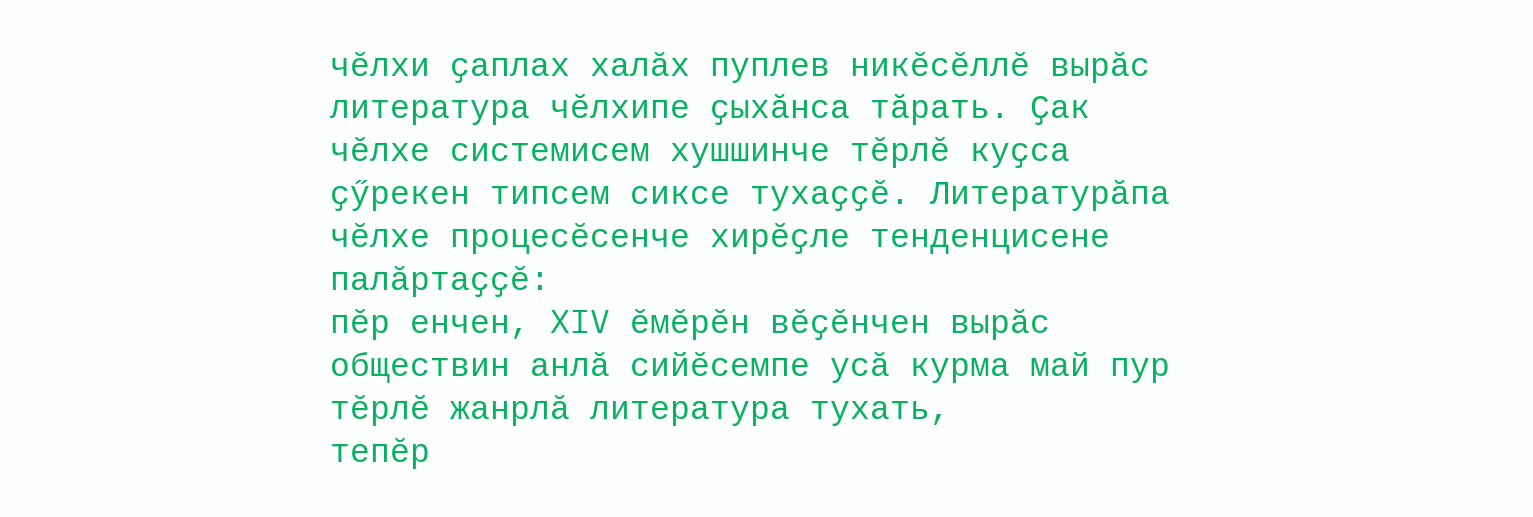чӗлхи ҫаплах халӑх пуплев никӗсӗллӗ вырӑс литература чӗлхипе ҫыхӑнса тӑрать. Ҫак чӗлхе системисем хушшинче тӗрлӗ куҫса ҫӳрекен типсем сиксе тухаҫҫӗ. Литературӑпа чӗлхе процесӗсенче хирӗҫле тенденцисене палӑртаҫҫӗ:
пӗр енчен, XIV ӗмӗрӗн вӗҫӗнчен вырӑс обществин анлӑ сийӗсемпе усӑ курма май пур тӗрлӗ жанрлӑ литература тухать,
тепӗр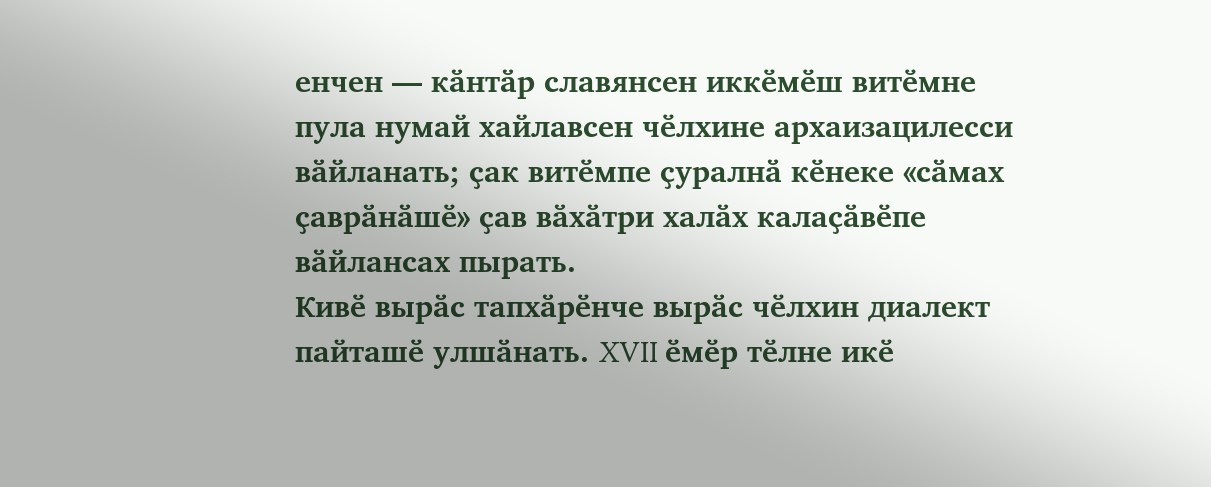енчен — кӑнтӑр славянсен иккӗмӗш витӗмне пула нумай хайлавсен чӗлхине архаизацилесси вӑйланать; ҫак витӗмпе ҫуралнӑ кӗнеке «сӑмах ҫаврӑнӑшӗ» ҫав вӑхӑтри халӑх калаҫӑвӗпе вӑйлансах пырать.
Кивӗ вырӑс тапхӑрӗнче вырӑс чӗлхин диалект пайташӗ улшӑнать. XVII ӗмӗр тӗлне икӗ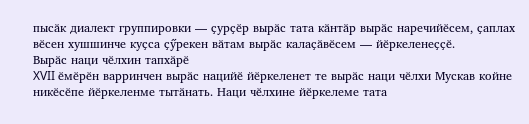пысӑк диалект группировки — ҫурҫӗр вырӑс тата кӑнтӑр вырӑс наречийӗсем, ҫаплах вӗсен хушшинче куҫса ҫӳрекен вӑтам вырӑс калаҫӑвӗсем — йӗркеленеҫҫӗ.
Вырӑс наци чӗлхин тапхӑрӗ
XVII ӗмӗрӗн варринчен вырӑс нацийӗ йӗркеленет те вырӑс наци чӗлхи Мускав койне никӗсӗпе йӗркеленме тытӑнать. Наци чӗлхине йӗркелеме тата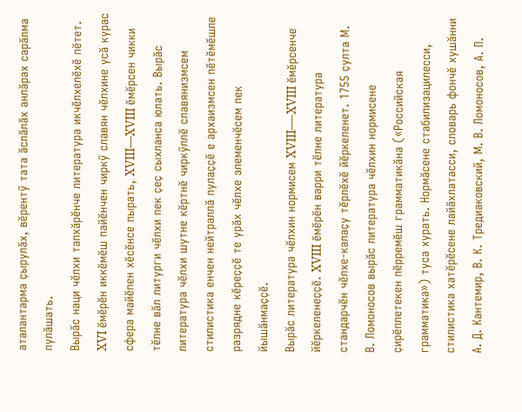аталантарма ҫырулӑх, вӗрентӳ тата ӑслӑлӑх анлӑрах сарӑлма пулӑшать.
Вырӑс наци чӗлхи тапхӑрӗнче литература икчӗлхелӗхӗ пӗтет. XVI ӗмӗрӗн иккӗмӗш пайӗнчен чиркӳ славян чӗлхине усӑ курас сфера майӗпен хӗсӗнсе пырать, XVIII—XVIII ӗмӗрсен чикки тӗлне вӑл литурги чӗлхи пек ҫеҫ сыхланса юлать. Вырӑс литература чӗлхи шутне кӗртнӗ чиркӳллӗ славянизмсем стилистика енчен нейтраллӑ пулаҫҫӗ е архаизмсен пӗтӗмӗшле разрядне кӗреҫҫӗ те урӑх чӗлхе элеменчӗсем пек йышӑнмаҫҫӗ.
Вырӑс литература чӗлхин нормисем XVIII—-XVIII ӗмӗрсенче йӗркеленеҫҫӗ. XVIII ӗмӗрӗн варри тӗлне литература стандарчӗн чӗлхе-калаҫу тӗрлӗхӗ йӗркеленет. 1755 ҫулта М. В. Ломоносов вырӑс литература чӗлхин нормисене ҫирӗплетекен пӗрремӗш грамматикӑна («Российская грамматика») туса хурать. Нормӑсене стабилизацилесси, стилистика хатӗрӗсене лайӑхлатасси, словарь фончӗ хушӑнни А. Д. Кантемир, В. К. Тредиаковский, М. В. Ломоносов, А. П.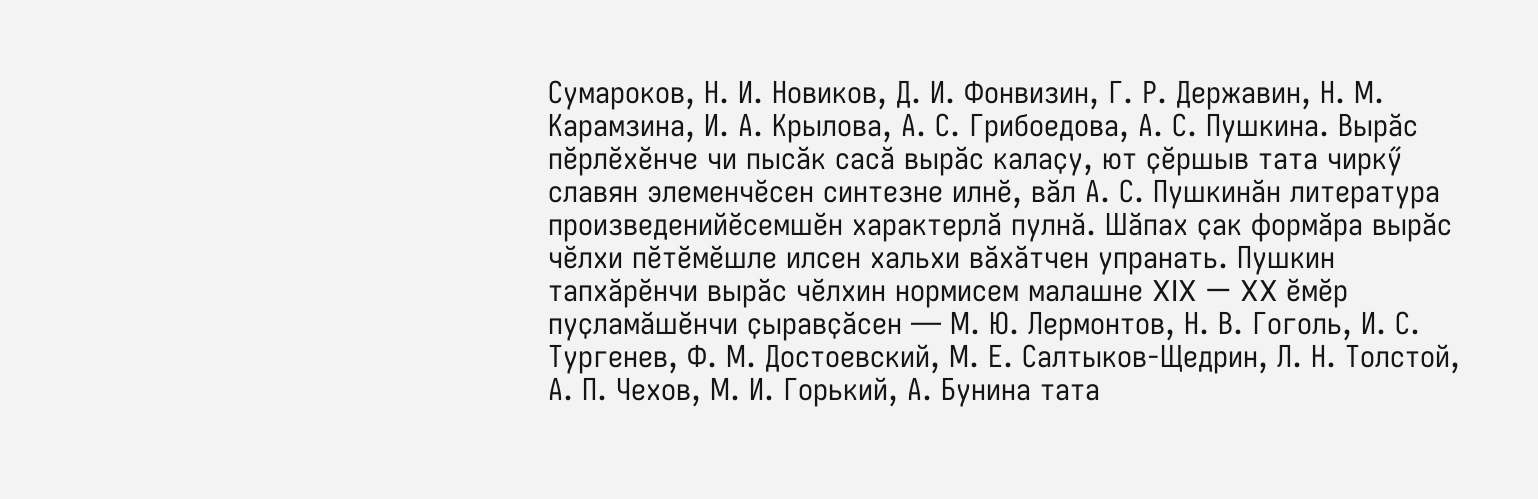Сумароков, Н. И. Новиков, Д. И. Фонвизин, Г. Р. Державин, Н. М. Карамзина, И. А. Крылова, А. С. Грибоедова, А. С. Пушкина. Вырӑс пӗрлӗхӗнче чи пысӑк сасӑ вырӑс калаҫу, ют ҫӗршыв тата чиркӳ славян элеменчӗсен синтезне илнӗ, вӑл А. С. Пушкинӑн литература произведенийӗсемшӗн характерлӑ пулнӑ. Шӑпах ҫак формӑра вырӑс чӗлхи пӗтӗмӗшле илсен хальхи вӑхӑтчен упранать. Пушкин тапхӑрӗнчи вырӑс чӗлхин нормисем малашне XIX — XX ӗмӗр пуҫламӑшӗнчи ҫыравҫӑсен — М. Ю. Лермонтов, Н. В. Гоголь, И. С. Тургенев, Ф. М. Достоевский, М. Е. Салтыков-Щедрин, Л. Н. Толстой, А. П. Чехов, М. И. Горький, А. Бунина тата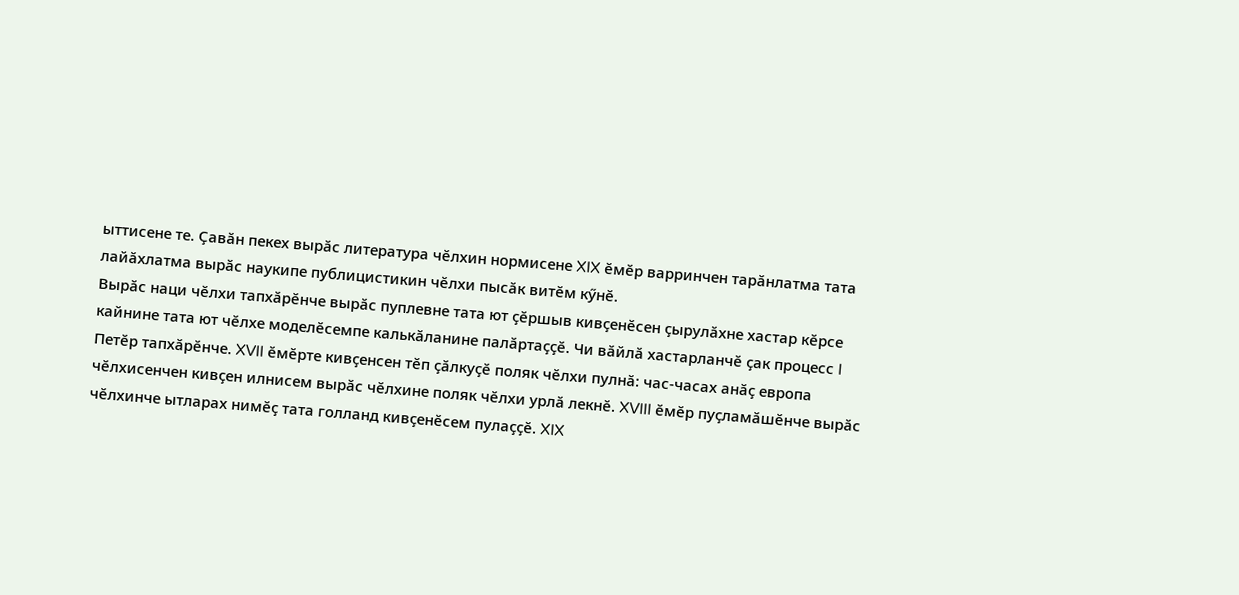ыттисене те. Ҫавӑн пекех вырӑс литература чӗлхин нормисене XIX ӗмӗр варринчен тарӑнлатма тата лайӑхлатма вырӑс наукипе публицистикин чӗлхи пысӑк витӗм кӳнӗ.
Вырӑс наци чӗлхи тапхӑрӗнче вырӑс пуплевне тата ют ҫӗршыв кивҫенӗсен ҫырулӑхне хастар кӗрсе кайнине тата ют чӗлхе моделӗсемпе калькӑланине палӑртаҫҫӗ. Чи вӑйлӑ хастарланчӗ ҫак процесс I Петӗр тапхӑрӗнче. XVII ӗмӗрте кивҫенсен тӗп ҫӑлкуҫӗ поляк чӗлхи пулнӑ: час-часах анӑҫ европа чӗлхисенчен кивҫен илнисем вырӑс чӗлхине поляк чӗлхи урлӑ лекнӗ. XVIII ӗмӗр пуҫламӑшӗнче вырӑс чӗлхинче ытларах нимӗҫ тата голланд кивҫенӗсем пулаҫҫӗ. XIX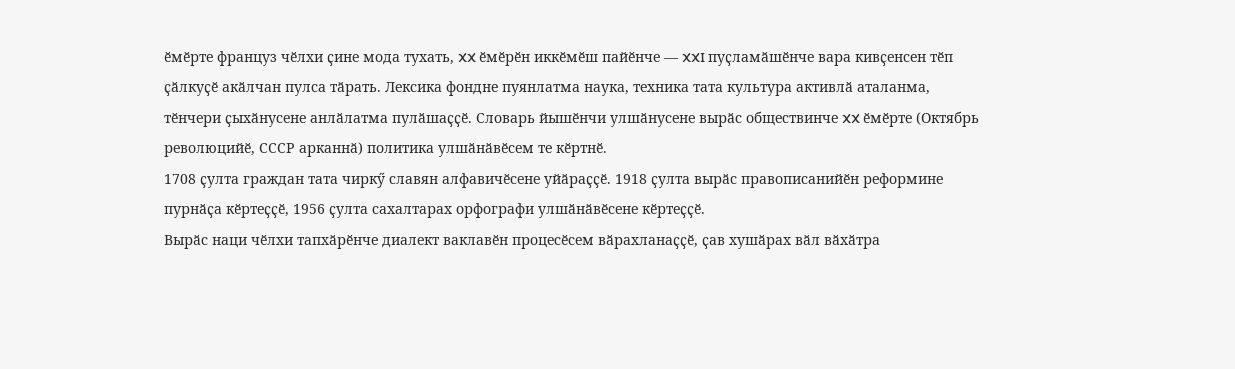ӗмӗрте француз чӗлхи ҫине мода тухать, XX ӗмӗрӗн иккӗмӗш пайӗнче — XXI пуҫламӑшӗнче вара кивҫенсен тӗп ҫӑлкуҫӗ акӑлчан пулса тӑрать. Лексика фондне пуянлатма наука, техника тата культура активлӑ аталанма, тӗнчери ҫыхӑнусене анлӑлатма пулӑшаҫҫӗ. Словарь йышӗнчи улшӑнусене вырӑс обществинче XX ӗмӗрте (Октябрь революцийӗ, СССР арканнӑ) политика улшӑнӑвӗсем те кӗртнӗ.
1708 ҫулта граждан тата чиркӳ славян алфавичӗсене уйӑраҫҫӗ. 1918 ҫулта вырӑс правописанийӗн реформине пурнӑҫа кӗртеҫҫӗ, 1956 ҫулта сахалтарах орфографи улшӑнӑвӗсене кӗртеҫҫӗ.
Вырӑс наци чӗлхи тапхӑрӗнче диалект ваклавӗн процесӗсем вӑрахланаҫҫӗ, ҫав хушӑрах вӑл вӑхӑтра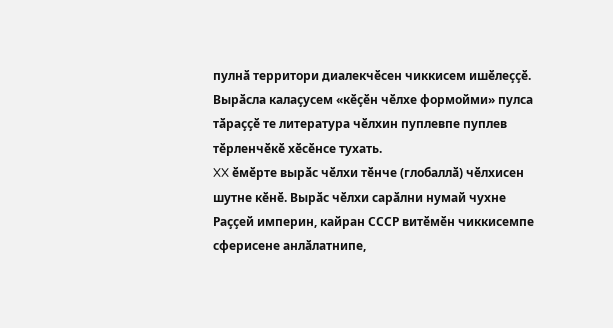пулнӑ территори диалекчӗсен чиккисем ишӗлеҫҫӗ. Вырӑсла калаҫусем «кӗҫӗн чӗлхе формойми» пулса тӑраҫҫӗ те литература чӗлхин пуплевпе пуплев тӗрленчӗкӗ хӗсӗнсе тухать.
XX ӗмӗрте вырӑс чӗлхи тӗнче (глобаллӑ) чӗлхисен шутне кӗнӗ. Вырӑс чӗлхи сарӑлни нумай чухне Раҫҫей империн, кайран СССР витӗмӗн чиккисемпе сферисене анлӑлатнипе,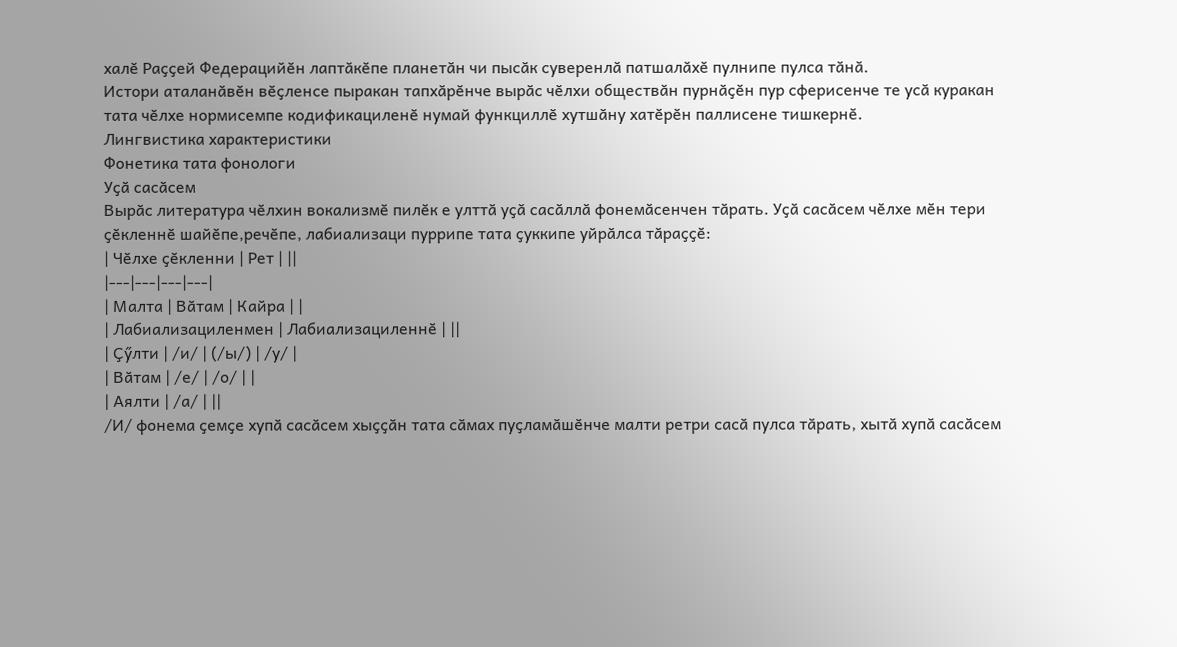халӗ Раҫҫей Федерацийӗн лаптӑкӗпе планетӑн чи пысӑк суверенлӑ патшалӑхӗ пулнипе пулса тӑнӑ.
Истори аталанӑвӗн вӗҫленсе пыракан тапхӑрӗнче вырӑс чӗлхи обществӑн пурнӑҫӗн пур сферисенче те усӑ куракан тата чӗлхе нормисемпе кодификациленӗ нумай функциллӗ хутшӑну хатӗрӗн паллисене тишкернӗ.
Лингвистика характеристики
Фонетика тата фонологи
Уҫӑ сасӑсем
Вырӑс литература чӗлхин вокализмӗ пилӗк е улттӑ уҫӑ сасӑллӑ фонемӑсенчен тӑрать. Уҫӑ сасӑсем чӗлхе мӗн тери ҫӗкленнӗ шайӗпе,речӗпе, лабиализаци пуррипе тата ҫуккипе уйрӑлса тӑраҫҫӗ:
| Чӗлхе ҫӗкленни | Рет | ||
|---|---|---|---|
| Малта | Вӑтам | Кайра | |
| Лабиализациленмен | Лабиализациленнӗ | ||
| Ҫӳлти | /и/ | (/ы/) | /у/ |
| Вӑтам | /е/ | /о/ | |
| Аялти | /а/ | ||
/И/ фонема ҫемҫе хупӑ сасӑсем хыҫҫӑн тата сӑмах пуҫламӑшӗнче малти ретри сасӑ пулса тӑрать, хытӑ хупӑ сасӑсем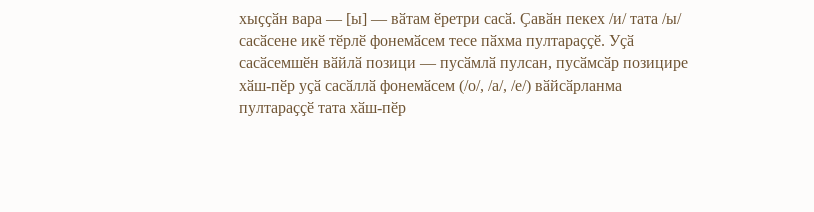хыҫҫӑн вара — [ы] — вӑтам ӗретри сасӑ. Ҫавӑн пекех /и/ тата /ы/ сасӑсене икӗ тӗрлӗ фонемӑсем тесе пӑхма пултараҫҫӗ. Уҫӑ сасӑсемшӗн вӑйлӑ позици — пусӑмлӑ пулсан, пусӑмсӑр позицире хӑш-пӗр уҫӑ сасӑллӑ фонемӑсем (/о/, /а/, /е/) вӑйсӑрланма пултараҫҫӗ тата хӑш-пӗр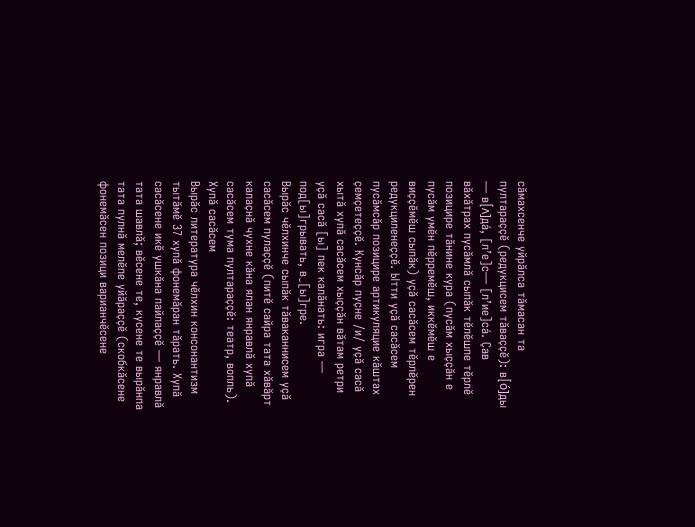сӑмахсенче уйрӑлса тӑмасан та пултараҫҫӗ (редукцисем тӑваҫҫӗ): в[ó]ды — в[ʌ]дá, [л’е]с— [л’ие]сá. Ҫав вӑхӑтрах пусӑмлӑ сыпӑк тӗлӗшпе тӗрлӗ позицире тӑнине кура (пусӑм хыҫҫӑн е пусӑм умӗн пӗрремӗш, иккӗмӗш е виҫҫӗмӗш сыпӑк) уҫӑ сасӑсем тӗрлӗрен редукциленеҫҫӗ. Ытти уҫӑ сасӑсем пусӑмсӑр позицире артикуляцие кӑштах ҫемҫетеҫҫӗ. Кунсӑр пуҫне /и/ уҫӑ сасӑ хытӑ хупӑ сасӑсем хыҫҫӑн вӑтам ретри уҫӑ сасӑ [ы] пек калӑнать: игра — под[ы]грывать, в‿[ы]гре.
Вырӑс чӗлхинче сыпӑк тӑваканнисем уҫӑ сасӑсем пулаҫҫӗ (питӗ сайра тата хӑвӑрт калаҫнӑ чухне кӑна ялан янравлӑ хупӑ сасӑсем тума пултараҫҫӗ: театр, вопль).
Хупӑ сасӑсем
Вырӑс литература чӗлхин консонантизм тытӑмӗ 37 хупӑ фонемӑран тӑрать. Хупӑ сасӑсене икӗ ушкӑна пайлаҫҫӗ — янравлӑ тата шавлӑ; вӗсене те, кусене те вырӑнпа тата пулнӑ мелӗпе уйӑраҫҫӗ (скобкӑсене фонемӑсен позици варианчӗсене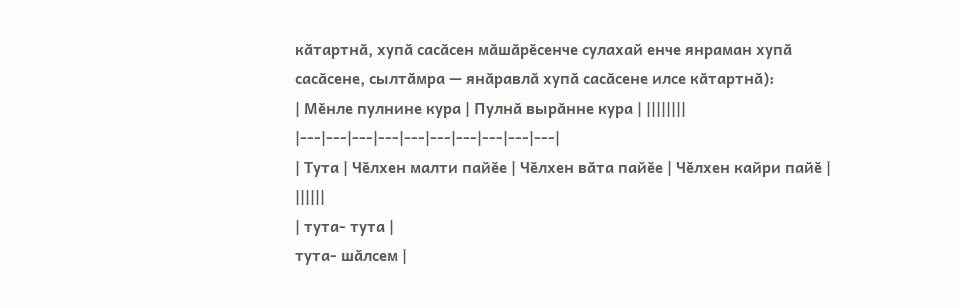кӑтартнӑ, хупӑ сасӑсен мӑшӑрӗсенче сулахай енче янраман хупӑ сасӑсене, сылтӑмра — янӑравлӑ хупӑ сасӑсене илсе кӑтартнӑ):
| Мӗнле пулнине кура | Пулнӑ вырӑнне кура | ||||||||
|---|---|---|---|---|---|---|---|---|---|
| Тута | Чӗлхен малти пайӗе | Чӗлхен вӑта пайӗе | Чӗлхен кайри пайӗ | ||||||
| тута- тута |
тута- шӑлсем |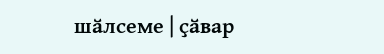шӑлсеме | ҫӑвар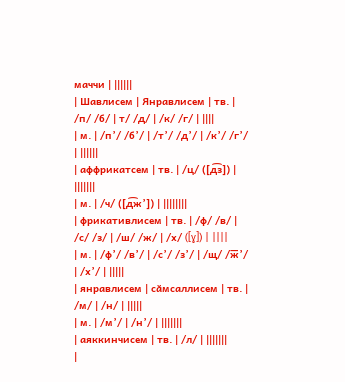маччи | ||||||
| Шавлисем | Янравлисем | тв. | /п/ /б/ | т/ /д/ | /к/ /г/ | ||||
| м. | /п’/ /б’/ | /т’/ /д’/ | /к’/ /г’/ | ||||||
| аффрикатсем | тв. | /ц/ ([д͡з]) | |||||||
| м. | /ч/ ([д͡ж’]) | ||||||||
| фрикативлисем | тв. | /ф/ /в/ | /с/ /з/ | /ш/ /ж/ | /х/ ([ɣ]) | ||||
| м. | /ф’/ /в’/ | /с’/ /з’/ | /щ/ /ж̅’/ | /х’/ | |||||
| янравлисем | сӑмсаллисем | тв. | /м/ | /н/ | |||||
| м. | /м’/ | /н’/ | |||||||
| аяккинчисем | тв. | /л/ | |||||||
|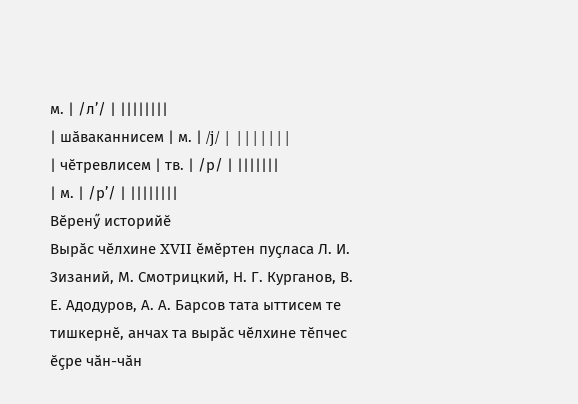м. | /л’/ | ||||||||
| шӑваканнисем | м. | /j/ | |||||||
| чӗтревлисем | тв. | /р/ | |||||||
| м. | /р’/ | ||||||||
Вӗренӳ историйӗ
Вырӑс чӗлхине XVII ӗмӗртен пуҫласа Л. И. Зизаний, М. Смотрицкий, Н. Г. Курганов, В. Е. Адодуров, А. А. Барсов тата ыттисем те тишкернӗ, анчах та вырӑс чӗлхине тӗпчес ӗҫре чӑн-чӑн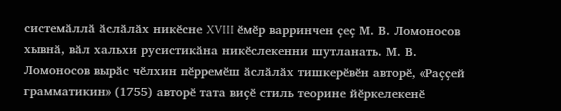системӑллӑ ӑслӑлӑх никӗсне XVIII ӗмӗр варринчен ҫеҫ М. В. Ломоносов хывнӑ, вӑл хальхи русистикӑна никӗслекенни шутланать. М. В. Ломоносов вырӑс чӗлхин пӗрремӗш ӑслӑлӑх тишкерӗвӗн авторӗ, «Раҫҫей грамматикин» (1755) авторӗ тата виҫӗ стиль теорине йӗркелекенӗ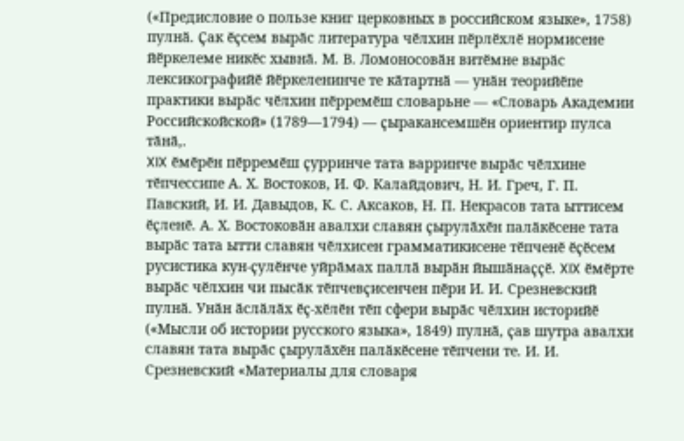(«Предисловие о пользе книг церковных в российском языке», 1758) пулнӑ. Ҫак ӗҫсем вырӑс литература чӗлхин пӗрлӗхлӗ нормисене йӗркелеме никӗс хывнӑ. М. В. Ломоносовӑн витӗмне вырӑс лексикографийӗ йӗркеленинче те кӑтартнӑ — унӑн теорийӗпе практики вырӑс чӗлхин пӗрремӗш словарьне — «Словарь Академии Российскойской» (1789—1794) — ҫыракансемшӗн ориентир пулса тӑнӑ,.
XIX ӗмӗрӗн пӗрремӗш ҫурринче тата варринче вырӑс чӗлхине тӗпчессипе А. Х. Востоков, И. Ф. Калайдович, Н. И. Греч, Г. П. Павский, И. И. Давыдов, К. С. Аксаков, Н. П. Некрасов тата ыттисем ӗҫленӗ. А. Х. Востоковӑн авалхи славян ҫырулӑхӗн палӑкӗсене тата вырӑс тата ытти славян чӗлхисен грамматикисене тӗпченӗ ӗҫӗсем русистика кун-ҫулӗнче уйрӑмах паллӑ вырӑн йышӑнаҫҫӗ. XIX ӗмӗрте вырӑс чӗлхин чи пысӑк тӗпчевҫисенчен пӗри И. И. Срезневский пулнӑ. Унӑн ӑслӑлӑх ӗҫ-хӗлӗн тӗп сфери вырӑс чӗлхин историйӗ («Мысли об истории русского языка», 1849) пулнӑ, ҫав шутра авалхи славян тата вырӑс ҫырулӑхӗн палӑкӗсене тӗпчени те. И. И. Срезневский «Материалы для словаря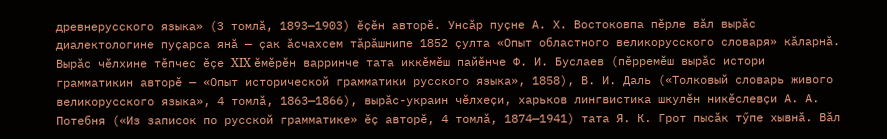древнерусского языка» (3 томлӑ, 1893—1903) ӗҫӗн авторӗ. Унсӑр пуҫне А. Х. Востоковпа пӗрле вӑл вырӑс диалектологине пуҫарса янӑ — ҫак ӑсчахсем тӑрӑшнипе 1852 ҫулта «Опыт областного великорусского словаря» кӑларнӑ.
Вырӑс чӗлхине тӗпчес ӗҫе XIX ӗмӗрӗн варринче тата иккӗмӗш пайӗнче Ф. И. Буслаев (пӗрремӗш вырӑс истори грамматикин авторӗ — «Опыт исторической грамматики русского языка», 1858), В. И. Даль («Толковый словарь живого великорусского языка», 4 томлӑ, 1863—1866), вырӑс-украин чӗлхеҫи, харьков лингвистика шкулӗн никӗслевҫи А. А. Потебня («Из записок по русской грамматике» ӗҫ авторӗ, 4 томлӑ, 1874—1941) тата Я. К. Грот пысӑк тӳпе хывнӑ. Вӑл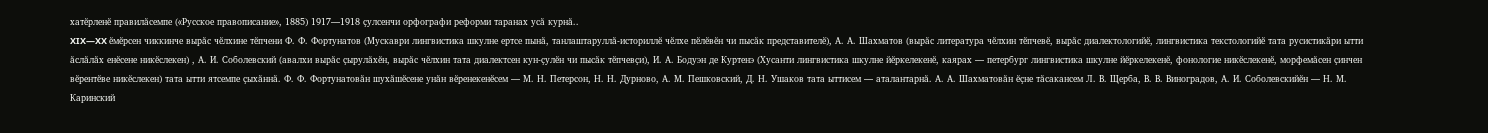хатӗрленӗ правилӑсемпе («Русское правописание», 1885) 1917—1918 ҫулсенчи орфографи реформи таранах усӑ курнӑ..
XIX—XX ӗмӗрсен чиккинче вырӑс чӗлхине тӗпчени Ф. Ф. Фортунатов (Мускаври лингвистика шкулне ертсе пынӑ, танлаштаруллӑ-историллӗ чӗлхе пӗлӗвӗн чи пысӑк представителӗ), А. А. Шахматов (вырӑс литература чӗлхин тӗпчевӗ, вырӑс диалектологийӗ, лингвистика текстологийӗ тата русистикӑри ытти ӑслӑлӑх енӗсене никӗслекен) , А. И. Соболевский (авалхи вырӑс ҫырулӑхӗн, вырӑс чӗлхин тата диалектсен кун-ҫулӗн чи пысӑк тӗпчевҫи), И. А. Бодуэн де Куртенэ (Хусанти лингвистика шкулне йӗркелекенӗ, каярах — петербург лингвистика шкулне йӗркелекенӗ, фонологие никӗслекенӗ, морфемӑсен ҫинчен вӗрентӗве никӗслекен) тата ытти ятсемпе ҫыхӑннӑ. Ф. Ф. Фортунатовӑн шухӑшӗсене унӑн вӗренекенӗсем — М. Н. Петерсон, Н. Н. Дурново, А. М. Пешковский, Д. Н. Ушаков тата ыттисем — аталантарнӑ. А. А. Шахматовӑн ӗҫне тӑсакансем Л. В. Щерба, В. В. Виноградов, А. И. Соболевскийӗн — Н. М. Каринский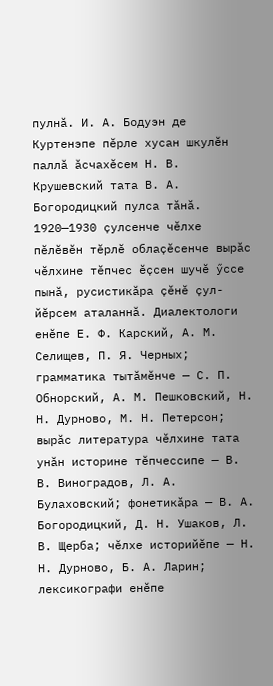пулнӑ. И. А. Бодуэн де Куртенэпе пӗрле хусан шкулӗн паллӑ ӑсчахӗсем Н. В. Крушевский тата В. А. Богородицкий пулса тӑнӑ.
1920—1930 ҫулсенче чӗлхе пӗлӗвӗн тӗрлӗ облаҫӗсенче вырӑс чӗлхине тӗпчес ӗҫсен шучӗ ӳссе пынӑ, русистикӑра ҫӗнӗ ҫул-йӗрсем аталаннӑ. Диалектологи енӗпе Е. Ф. Карский, А. М. Селищев, П. Я. Черных; грамматика тытӑмӗнче — С. П. Обнорский, А. М. Пешковский, Н. Н. Дурново, М. Н. Петерсон; вырӑс литература чӗлхине тата унӑн историне тӗпчессипе — В. В. Виноградов, Л. А. Булаховский; фонетикӑра — В. А. Богородицкий, Д. Н. Ушаков, Л. В. Щерба; чӗлхе историйӗпе — Н. Н. Дурново, Б. А. Ларин; лексикографи енӗпе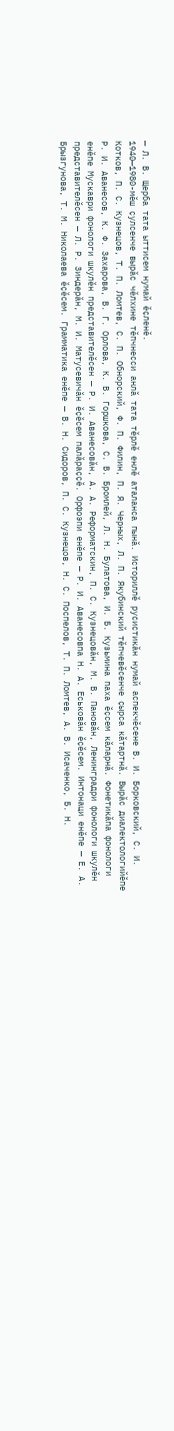— Л. В. Щерба тата ыттисем нумай ӗҫленӗ.
1940—1980-мӗш ҫулсенче вырӑс чӗлхине тӗпчнесси анлӑ тата тӗрлӗ енлӗ аталанса пынӑ. Историллӗ русистикӑн нумай аспекчӗсене В. И. Борковский, С. И. Котков, П. С. Кузнецов, Т. П. Ломтев, С. П. Обнорский, Ф. П. Филин, П. Я. Черных, Л. П. Якубинский тӗпчевӗсенче ҫырса кӑтартнӑ. Вырӑс диалектологийӗпе Р. И. Аванесов, К. Ф. Захарова, В. Г. Орлова, К. В. Горшкова, С. В. Бромлей, Л. Н. Булатова, И. Б. Кузьмина паха ӗҫсем кӑларнӑ. Фонетикӑпа фонологи енӗпе Мускаври фонологи шкулӗн представителӗсен — Р. И. Аванесовӑн, А. А. Реформатскин, П. С. Кузнецовӑн, М. В. Пановӑн, Ленинградри фонологи шкулӗн представителӗсен — Л. Р. Зиндерӑн, М. И. Матусевичӑн ӗҫӗсем палӑраҫҫӗ. Орфоэпи енӗпе — Р. И. Аванесовпа Н. А. Еськовӑн ӗҫӗсем. Интонаци енӗпе — Е. А. Брызгунова, Т. М. Николаева ӗҫӗсем. Грамматика енӗпе — В. Н. Сидоров, П. С. Кузнецов, Н. С. Поспелов, Т. П. Ломтев, А. В. Исаченко, Б. Н.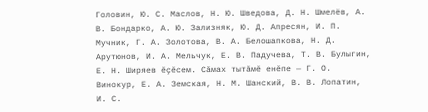Головин, Ю. С. Маслов, Н. Ю. Шведова, Д. Н. Шмелёв, А. В. Бондарко, А. Ю. Зализняк, Ю. Д. Апресян, И. П. Мучник, Г. А. Золотова, В. А. Белошапкова, Н. Д. Арутюнов, И. А. Мельчук, Е. В. Падучева, Т. В. Булыгин, Е. Н. Ширяев ӗҫӗсем. Сӑмах тытӑмӗ енӗпе — Г. О. Винокур, Е. А. Земская, Н. М. Шанский, В. В. Лопатин, И. С.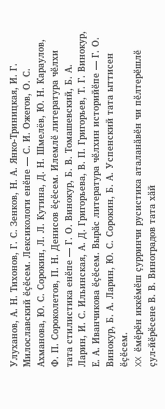Улуханов, А. Н. Тихонов, Г. С. Зенков, Н. А. Янко-Триницкая, И. Г. Милославский ӗҫӗсем. Лексикологи енӗпе — С. И. Ожегов, О. С. Ахманова, Ю. С. Сорокин, Л. Л. Кутина, Д. Н. Шмелёв, Ю. Н. Караулов, Ф. П. Сороколетов, П. Н. Денисов ӗҫӗсем. Илемлӗ литература чӗлхи тата стилистика енӗпе — Г. О. Винокур, Б. В. Томашевский, Б. А. Ларин, И. С. Ильинская, А. Д. Григорьева, В. П. Григорьев, Т. Г. Винокур, Е. А. Иванчикова ӗҫӗсем. Вырӑс литература чӗлхин историйӗпе — Г. О. Винокур, Б. А. Ларин, Ю. С. Сорокин, Б. А. Успенский тата ыттисен ӗҫӗсем.
XX ӗмӗрӗн иккӗмӗш ҫурринчи русистика аталанӑвӗн чи пӗлтерӗшлӗ ҫул-йӗрӗсене В. В. Виноградов тата хӑй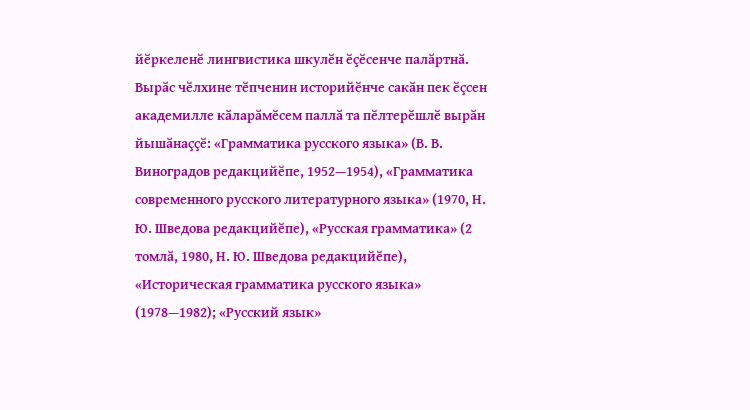йӗркеленӗ лингвистика шкулӗн ӗҫӗсенче палӑртнӑ. Вырӑс чӗлхине тӗпченин историйӗнче сакӑн пек ӗҫсен академилле кӑларӑмӗсем паллӑ та пӗлтерӗшлӗ вырӑн йышӑнаҫҫӗ: «Грамматика русского языка» (В. В. Виноградов редакцийӗпе, 1952—1954), «Грамматика современного русского литературного языка» (1970, Н. Ю. Шведова редакцийӗпе), «Русская грамматика» (2 томлӑ, 1980, Н. Ю. Шведова редакцийӗпе), «Историческая грамматика русского языка» (1978—1982); «Русский язык»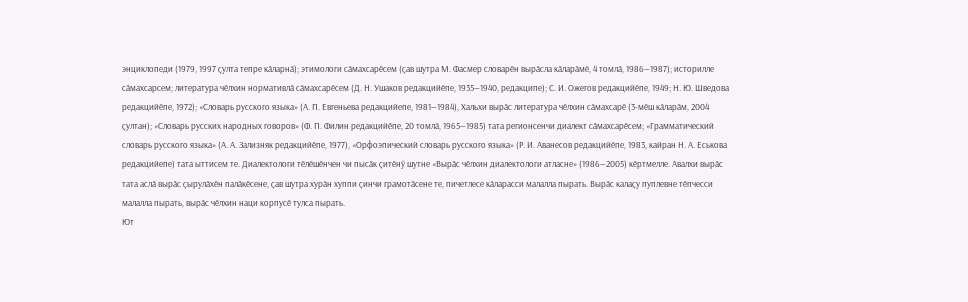энциклопеди (1979, 1997 ҫулта тепре кӑларнӑ); этимологи сӑмахсарӗсем (ҫав шутра М. Фасмер словарӗн вырӑсла кӑларӑмӗ, 4 томлӑ, 1986—1987); историлле сӑмахсарсем; литература чӗлхин нормативлӑ сӑмахсарӗсем (Д. Н. Ушаков редакцийӗпе, 1935—1940, редакципе); С. И. Ожегов редакцийӗпе, 1949; Н. Ю. Шведова редакцийӗпе, 1972); «Словарь русского языка» (А. П. Евгеньева редакцийепе, 1981—1984), Хальхи вырӑс литература чӗлхин сӑмахсарӗ (3-мӗш кӑларӑм, 2004 ҫултан); «Словарь русских народных говоров» (Ф. П. Филин редакцийӗпе, 20 томлӑ, 1965—1985) тата регионсенчи диалект сӑмахсарӗсем; «Грамматический словарь русского языка» (А. А. Зализняк редакцийӗпе, 1977), «Орфоэпический словарь русского языка» (Р. И. Аванесов редакцийӗпе, 1983, кайран Н. А. Еськова редакцийепе) тата ыттисем те. Диалектологи тӗлӗшӗнчен чи пысӑк ҫитӗнӳ шутне «Вырӑс чӗлхин диалектологи атласне» (1986—2005) кӗртмелле. Авалхи вырӑс тата аслӑ вырӑс ҫырулӑхӗн палӑкӗсене, ҫав шутра хурӑн хуппи ҫинчи грамотӑсене те, пичетлесе кӑларасси малалла пырать. Вырӑс калаҫу пуплевне тӗпчесси малалла пырать, вырӑс чӗлхин наци корпусӗ тулса пырать.
Ют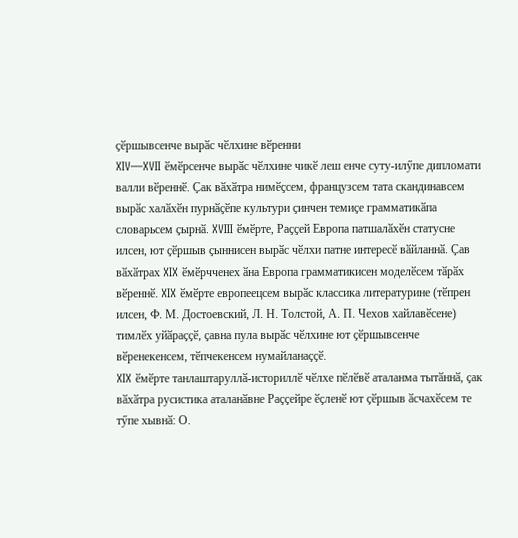ҫӗршывсенче вырӑс чӗлхине вӗренни
XIV—XVII ӗмӗрсенче вырӑс чӗлхине чикӗ леш енче суту-илӳпе дипломати валли вӗреннӗ. Ҫак вӑхӑтра нимӗҫсем, французсем тата скандинавсем вырӑс халӑхӗн пурнӑҫӗпе культури ҫинчен темиҫе грамматикӑпа словарьсем ҫырнӑ. XVIII ӗмӗрте, Раҫҫей Европа патшалӑхӗн статусне илсен, ют ҫӗршыв ҫыннисен вырӑс чӗлхи патне интересӗ вӑйланнӑ. Ҫав вӑхӑтрах XIX ӗмӗрчченех ӑна Европа грамматикисен моделӗсем тӑрӑх вӗреннӗ. XIX ӗмӗрте европеецсем вырӑс классика литературине (тӗпрен илсен, Ф. М. Достоевский, Л. Н. Толстой, А. П. Чехов хайлавӗсене) тимлӗх уйӑраҫҫӗ, ҫавна пула вырӑс чӗлхине ют ҫӗршывсенче вӗренекенсем, тӗпчекенсем нумайланаҫҫӗ.
XIX ӗмӗрте танлаштаруллӑ-историллӗ чӗлхе пӗлӗвӗ аталанма тытӑннӑ, ҫак вӑхӑтра русистика аталанӑвне Раҫҫейре ӗҫленӗ ют ҫӗршыв ӑсчахӗсем те тӳпе хывнӑ: О.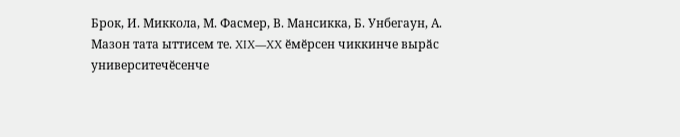Брок, И. Миккола, М. Фасмер, В. Мансикка, Б. Унбегаун, А. Мазон тата ыттисем те. XIX—XX ӗмӗрсен чиккинче вырӑс университечӗсенче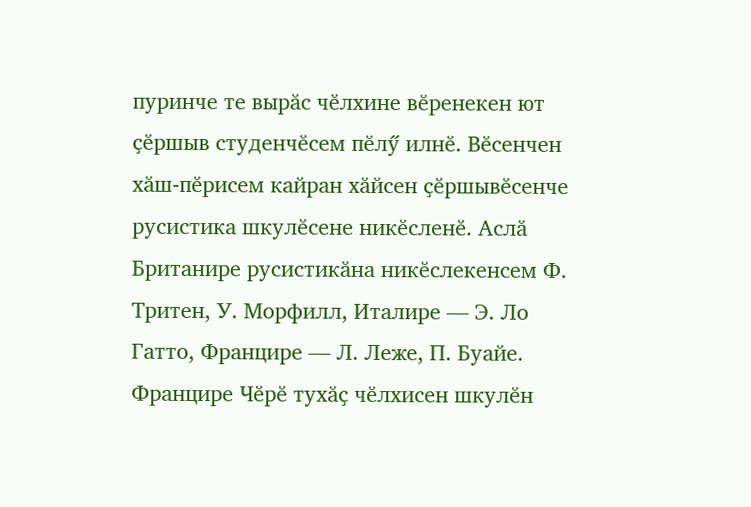пуринче те вырӑс чӗлхине вӗренекен ют ҫӗршыв студенчӗсем пӗлӳ илнӗ. Вӗсенчен хӑш-пӗрисем кайран хӑйсен ҫӗршывӗсенче русистика шкулӗсене никӗсленӗ. Аслӑ Британире русистикӑна никӗслекенсем Ф. Тритен, У. Морфилл, Италире — Э. Ло Гатто, Францире — Л. Леже, П. Буайе. Францире Чӗрӗ тухӑҫ чӗлхисен шкулӗн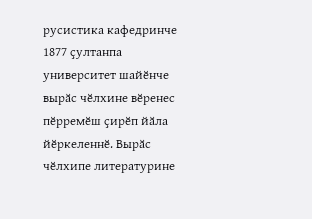русистика кафедринче 1877 ҫултанпа университет шайӗнче вырӑс чӗлхине вӗренес пӗрремӗш ҫирӗп йӑла йӗркеленнӗ. Вырӑс чӗлхипе литературине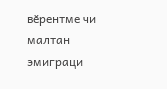вӗрентме чи малтан эмиграци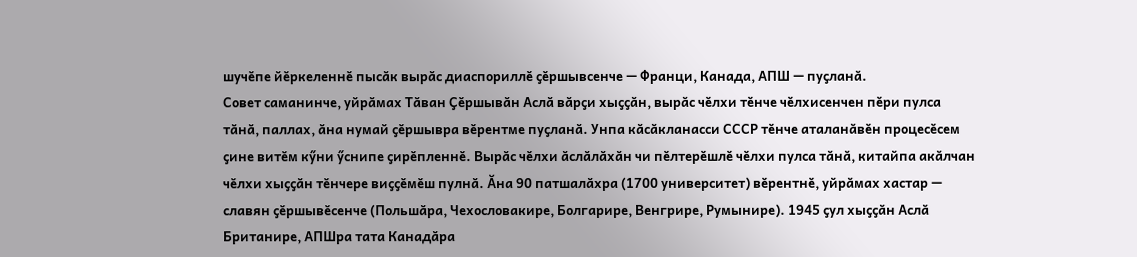шучӗпе йӗркеленнӗ пысӑк вырӑс диаспориллӗ ҫӗршывсенче — Франци, Канада, АПШ — пуҫланӑ.
Совет саманинче, уйрӑмах Тӑван Ҫӗршывӑн Аслӑ вӑрҫи хыҫҫӑн, вырӑс чӗлхи тӗнче чӗлхисенчен пӗри пулса тӑнӑ, паллах, ӑна нумай ҫӗршывра вӗрентме пуҫланӑ. Унпа кӑсӑкланасси СССР тӗнче аталанӑвӗн процесӗсем ҫине витӗм кӳни ӳснипе ҫирӗпленнӗ. Вырӑс чӗлхи ӑслӑлӑхӑн чи пӗлтерӗшлӗ чӗлхи пулса тӑнӑ, китайпа акӑлчан чӗлхи хыҫҫӑн тӗнчере виҫҫӗмӗш пулнӑ. Ӑна 90 патшалӑхра (1700 университет) вӗрентнӗ, уйрӑмах хастар — славян ҫӗршывӗсенче (Польшӑра, Чехословакире, Болгарире, Венгрире, Румынире). 1945 ҫул хыҫҫӑн Аслӑ Британире, АПШра тата Канадӑра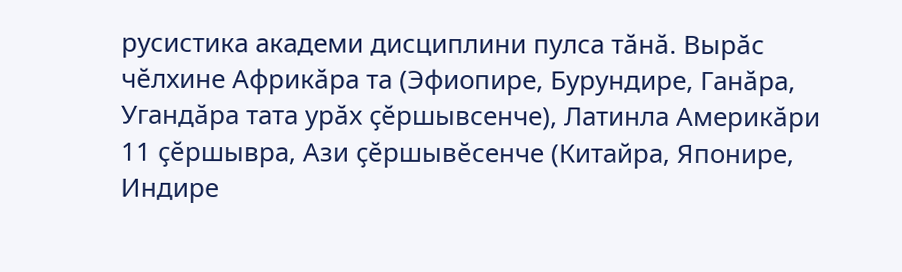русистика академи дисциплини пулса тӑнӑ. Вырӑс чӗлхине Африкӑра та (Эфиопире, Бурундире, Ганӑра, Угандӑра тата урӑх ҫӗршывсенче), Латинла Америкӑри 11 ҫӗршывра, Ази ҫӗршывӗсенче (Китайра, Японире, Индире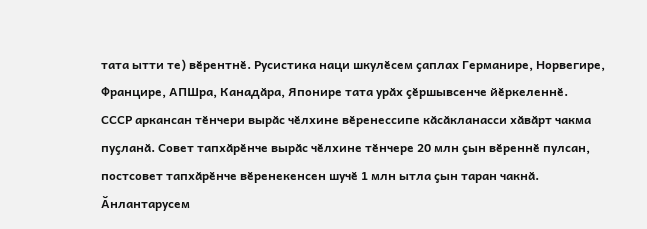тата ытти те) вӗрентнӗ. Русистика наци шкулӗсем ҫаплах Германире, Норвегире, Францире, АПШра, Канадӑра, Японире тата урӑх ҫӗршывсенче йӗркеленнӗ.
СССР аркансан тӗнчери вырӑс чӗлхине вӗренессипе кӑсӑкланасси хӑвӑрт чакма пуҫланӑ. Совет тапхӑрӗнче вырӑс чӗлхине тӗнчере 20 млн ҫын вӗреннӗ пулсан, постсовет тапхӑрӗнче вӗренекенсен шучӗ 1 млн ытла ҫын таран чакнӑ.
Ӑнлантарусем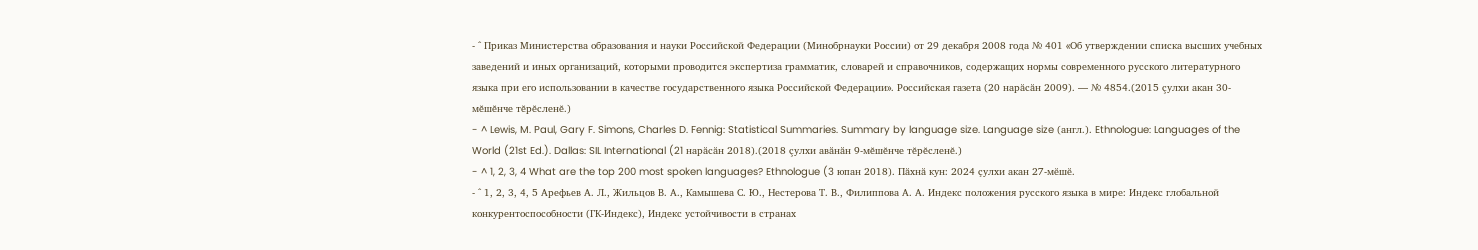- ^ Приказ Министерства образования и науки Российской Федерации (Минобрнауки России) от 29 декабря 2008 года № 401 «Об утверждении списка высших учебных заведений и иных организаций, которыми проводится экспертиза грамматик, словарей и справочников, содержащих нормы современного русского литературного языка при его использовании в качестве государственного языка Российской Федерации». Российская газета (20 нарӑсӑн 2009). — № 4854.(2015 çулхи акан 30-мĕшĕнче тĕрĕсленĕ.)
- ^ Lewis, M. Paul, Gary F. Simons, Charles D. Fennig: Statistical Summaries. Summary by language size. Language size (англ.). Ethnologue: Languages of the World (21st Ed.). Dallas: SIL International (21 нарӑсӑн 2018).(2018 çулхи авӑнӑн 9-мĕшĕнче тĕрĕсленĕ.)
- ^ 1, 2, 3, 4 What are the top 200 most spoken languages? Ethnologue (3 юпан 2018). Пӑхнӑ кун: 2024 ҫулхи акан 27-мӗшӗ.
- ^ 1, 2, 3, 4, 5 Арефьев А. Л., Жильцов В. А., Камышева С. Ю., Нестерова Т. В., Филиппова А. А. Индекс положения русского языка в мире: Индекс глобальной конкурентоспособности (ГК-Индекс), Индекс устойчивости в странах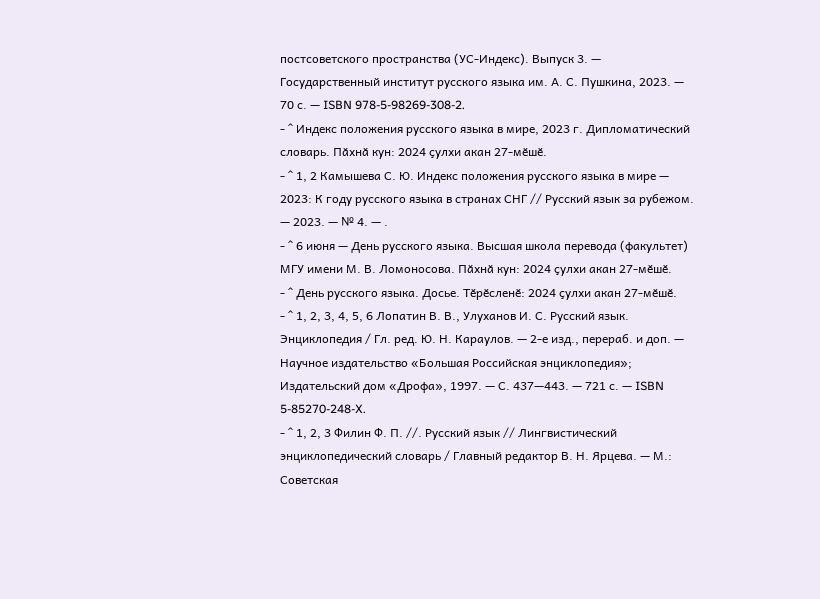постсоветского пространства (УС-Индекс). Выпуск 3. — Государственный институт русского языка им. А. С. Пушкина, 2023. — 70 с. — ISBN 978-5-98269-308-2.
- ^ Индекс положения русского языка в мире, 2023 г. Дипломатический словарь. Пӑхнӑ кун: 2024 ҫулхи акан 27-мӗшӗ.
- ^ 1, 2 Камышева С. Ю. Индекс положения русского языка в мире — 2023: К году русского языка в странах СНГ // Русский язык за рубежом. — 2023. — № 4. — .
- ^ 6 июня — День русского языка. Высшая школа перевода (факультет) МГУ имени М. В. Ломоносова. Пӑхнӑ кун: 2024 ҫулхи акан 27-мӗшӗ.
- ^ День русского языка. Досье. Тӗрӗсленӗ: 2024 ҫулхи акан 27-мӗшӗ.
- ^ 1, 2, 3, 4, 5, 6 Лопатин В. В., Улуханов И. С. Русский язык. Энциклопедия / Гл. ред. Ю. Н. Караулов. — 2-е изд., перераб. и доп. — Научное издательство «Большая Российская энциклопедия»; Издательский дом «Дрофа», 1997. — С. 437—443. — 721 с. — ISBN 5-85270-248-X.
- ^ 1, 2, 3 Филин Ф. П. //. Русский язык // Лингвистический энциклопедический словарь / Главный редактор В. Н. Ярцева. — М.: Советская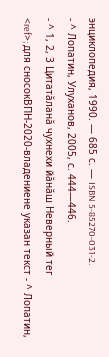энциклопедия, 1990. — 685 с. — ISBN 5-85270-031-2.
- ^ Лопатин, Улуханов, 2005, с. 444—446.
- ^ 1, 2, 3 Цитатăланă чухнехи йăнăш Неверный тег
<ref>; для сносокВПН-2020-владениене указан текст - ^ Лопатин,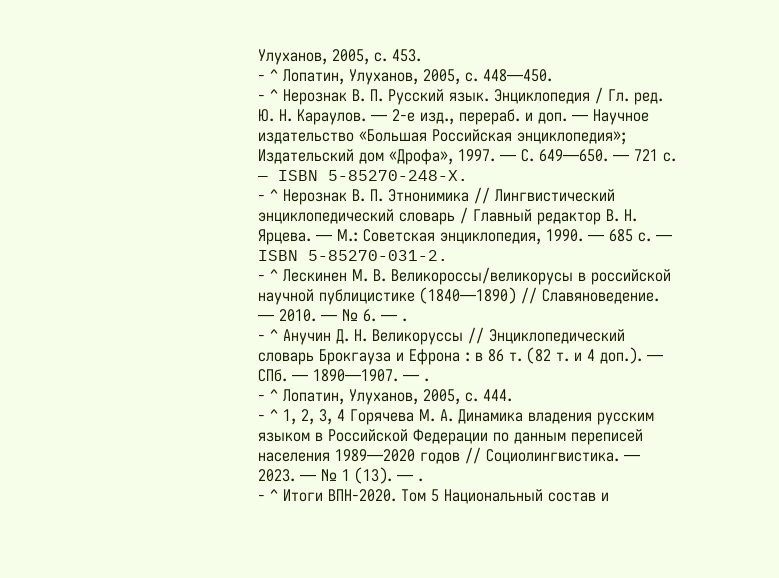Улуханов, 2005, с. 453.
- ^ Лопатин, Улуханов, 2005, с. 448—450.
- ^ Нерознак В. П. Русский язык. Энциклопедия / Гл. ред. Ю. Н. Караулов. — 2-е изд., перераб. и доп. — Научное издательство «Большая Российская энциклопедия»; Издательский дом «Дрофа», 1997. — С. 649—650. — 721 с. — ISBN 5-85270-248-X.
- ^ Нерознак В. П. Этнонимика // Лингвистический энциклопедический словарь / Главный редактор В. Н. Ярцева. — М.: Советская энциклопедия, 1990. — 685 с. — ISBN 5-85270-031-2.
- ^ Лескинен М. В. Великороссы/великорусы в российской научной публицистике (1840—1890) // Славяноведение. — 2010. — № 6. — .
- ^ Анучин Д. Н. Великоруссы // Энциклопедический словарь Брокгауза и Ефрона : в 86 т. (82 т. и 4 доп.). — СПб. — 1890—1907. — .
- ^ Лопатин, Улуханов, 2005, с. 444.
- ^ 1, 2, 3, 4 Горячева М. А. Динамика владения русским языком в Российской Федерации по данным переписей населения 1989—2020 годов // Социолингвистика. — 2023. — № 1 (13). — .
- ^ Итоги ВПН-2020. Том 5 Национальный состав и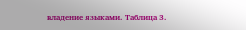владение языками. Таблица 3.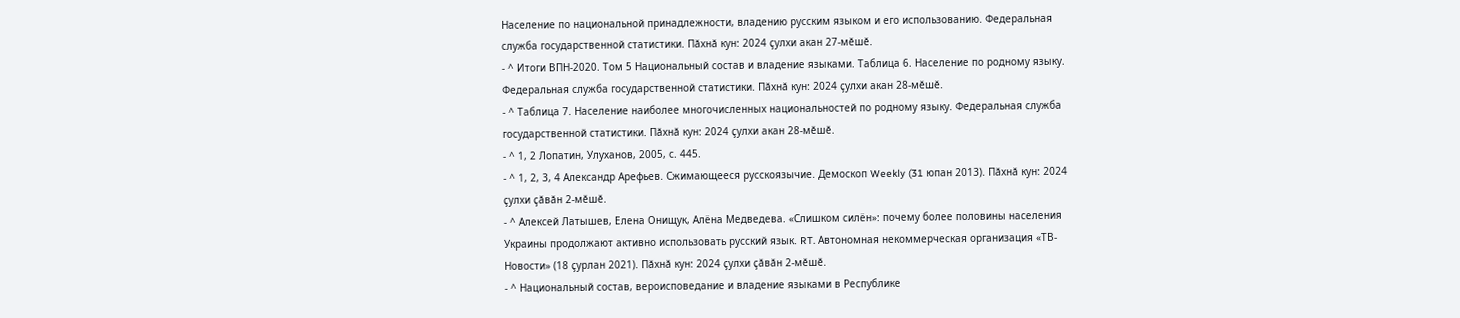Население по национальной принадлежности, владению русским языком и его использованию. Федеральная служба государственной статистики. Пӑхнӑ кун: 2024 ҫулхи акан 27-мӗшӗ.
- ^ Итоги ВПН-2020. Том 5 Национальный состав и владение языками. Таблица 6. Население по родному языку. Федеральная служба государственной статистики. Пӑхнӑ кун: 2024 ҫулхи акан 28-мӗшӗ.
- ^ Таблица 7. Население наиболее многочисленных национальностей по родному языку. Федеральная служба государственной статистики. Пӑхнӑ кун: 2024 ҫулхи акан 28-мӗшӗ.
- ^ 1, 2 Лопатин, Улуханов, 2005, с. 445.
- ^ 1, 2, 3, 4 Александр Арефьев. Сжимающееся русскоязычие. Демоскоп Weekly (31 юпан 2013). Пӑхнӑ кун: 2024 ҫулхи ҫӑвӑн 2-мӗшӗ.
- ^ Алексей Латышев, Елена Онищук, Алёна Медведева. «Слишком силён»: почему более половины населения Украины продолжают активно использовать русский язык. RT. Автономная некоммерческая организация «ТВ-Новости» (18 ҫурлан 2021). Пӑхнӑ кун: 2024 ҫулхи ҫӑвӑн 2-мӗшӗ.
- ^ Национальный состав, вероисповедание и владение языками в Республике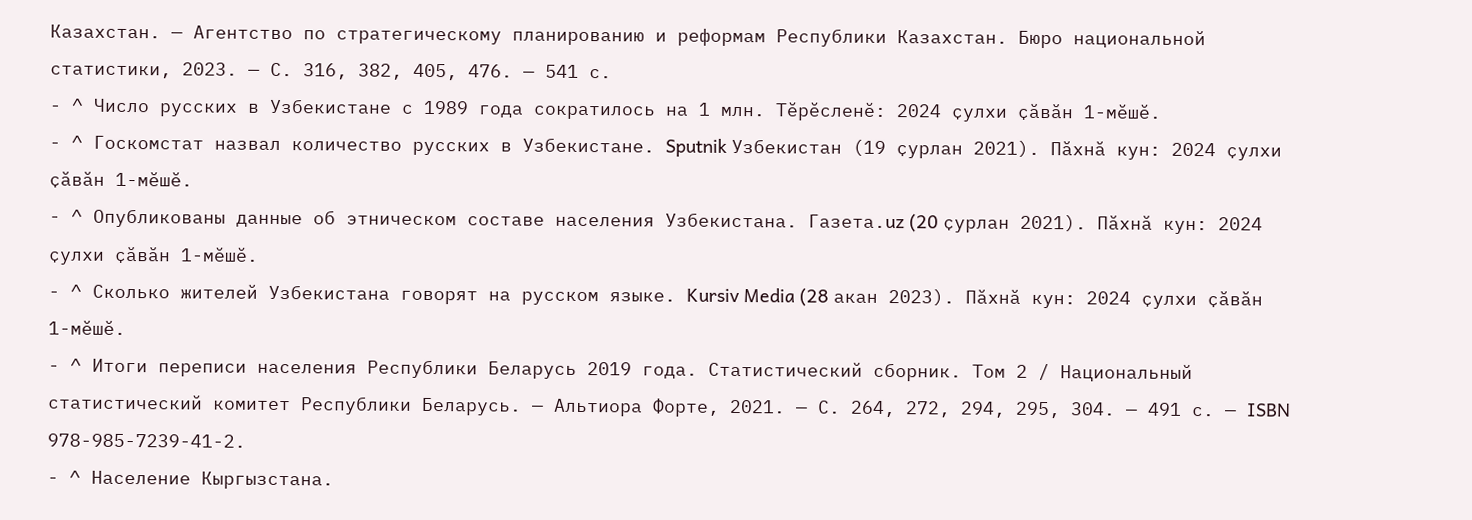Казахстан. — Агентство по стратегическому планированию и реформам Республики Казахстан. Бюро национальной статистики, 2023. — С. 316, 382, 405, 476. — 541 с.
- ^ Число русских в Узбекистане с 1989 года сократилось на 1 млн. Тӗрӗсленӗ: 2024 ҫулхи ҫӑвӑн 1-мӗшӗ.
- ^ Госкомстат назвал количество русских в Узбекистане. Sputnik Узбекистан (19 ҫурлан 2021). Пӑхнӑ кун: 2024 ҫулхи ҫӑвӑн 1-мӗшӗ.
- ^ Опубликованы данные об этническом составе населения Узбекистана. Газета.uz (20 ҫурлан 2021). Пӑхнӑ кун: 2024 ҫулхи ҫӑвӑн 1-мӗшӗ.
- ^ Сколько жителей Узбекистана говорят на русском языке. Kursiv Media (28 акан 2023). Пӑхнӑ кун: 2024 ҫулхи ҫӑвӑн 1-мӗшӗ.
- ^ Итоги переписи населения Республики Беларусь 2019 года. Статистический сборник. Том 2 / Национальный статистический комитет Республики Беларусь. — Альтиора Форте, 2021. — С. 264, 272, 294, 295, 304. — 491 с. — ISBN 978-985-7239-41-2.
- ^ Население Кыргызстана.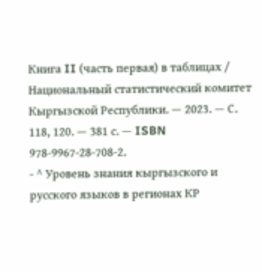Книга II (часть первая) в таблицах / Национальный статистический комитет Кыргызской Республики. — 2023. — С. 118, 120. — 381 с. — ISBN 978-9967-28-708-2.
- ^ Уровень знания кыргызского и русского языков в регионах КР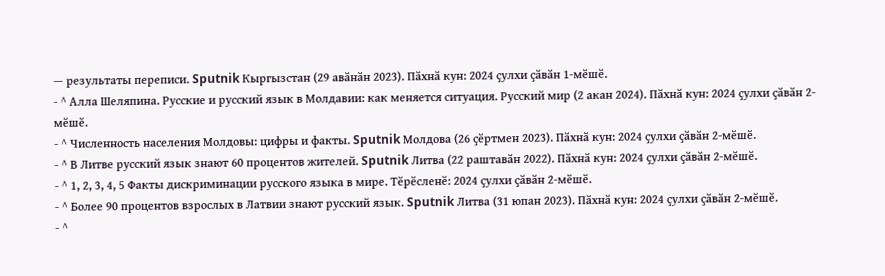— результаты переписи. Sputnik Кыргызстан (29 авӑнӑн 2023). Пӑхнӑ кун: 2024 ҫулхи ҫӑвӑн 1-мӗшӗ.
- ^ Алла Шеляпина. Русские и русский язык в Молдавии: как меняется ситуация. Русский мир (2 акан 2024). Пӑхнӑ кун: 2024 ҫулхи ҫӑвӑн 2-мӗшӗ.
- ^ Численность населения Молдовы: цифры и факты. Sputnik Молдова (26 ҫӗртмен 2023). Пӑхнӑ кун: 2024 ҫулхи ҫӑвӑн 2-мӗшӗ.
- ^ В Литве русский язык знают 60 процентов жителей. Sputnik Литва (22 раштавӑн 2022). Пӑхнӑ кун: 2024 ҫулхи ҫӑвӑн 2-мӗшӗ.
- ^ 1, 2, 3, 4, 5 Факты дискриминации русского языка в мире. Тӗрӗсленӗ: 2024 ҫулхи ҫӑвӑн 2-мӗшӗ.
- ^ Более 90 процентов взрослых в Латвии знают русский язык. Sputnik Литва (31 юпан 2023). Пӑхнӑ кун: 2024 ҫулхи ҫӑвӑн 2-мӗшӗ.
- ^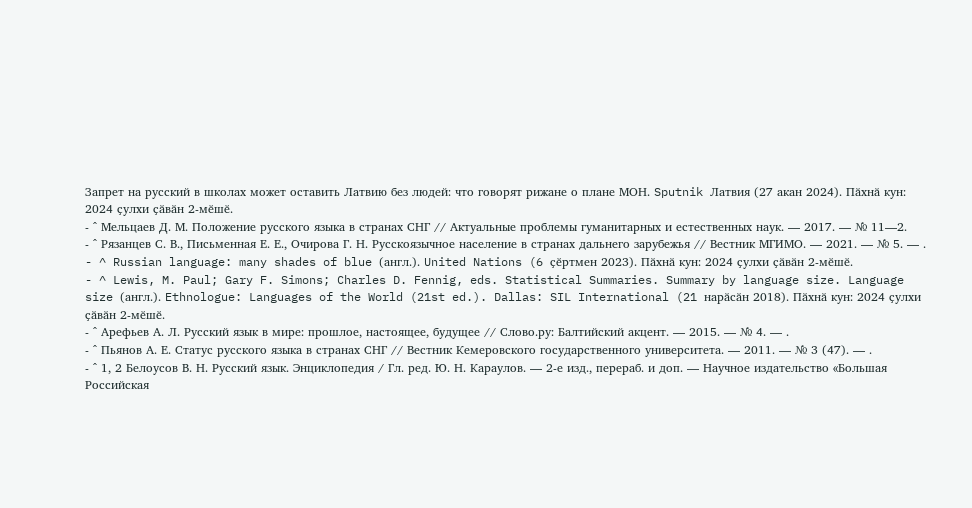Запрет на русский в школах может оставить Латвию без людей: что говорят рижане о плане МОН. Sputnik Латвия (27 акан 2024). Пӑхнӑ кун: 2024 ҫулхи ҫӑвӑн 2-мӗшӗ.
- ^ Мельцаев Д. М. Положение русского языка в странах СНГ // Актуальные проблемы гуманитарных и естественных наук. — 2017. — № 11—2.
- ^ Рязанцев С. В., Письменная Е. Е., Очирова Г. Н. Русскоязычное население в странах дальнего зарубежья // Вестник МГИМО. — 2021. — № 5. — .
- ^ Russian language: many shades of blue (англ.). United Nations (6 ҫӗртмен 2023). Пӑхнӑ кун: 2024 ҫулхи ҫӑвӑн 2-мӗшӗ.
- ^ Lewis, M. Paul; Gary F. Simons; Charles D. Fennig, eds. Statistical Summaries. Summary by language size. Language size (англ.). Ethnologue: Languages of the World (21st ed.). Dallas: SIL International (21 нарӑсӑн 2018). Пӑхнӑ кун: 2024 ҫулхи ҫӑвӑн 2-мӗшӗ.
- ^ Арефьев А. Л. Русский язык в мире: прошлое, настоящее, будущее // Слово.ру: Балтийский акцент. — 2015. — № 4. — .
- ^ Пьянов А. Е. Статус русского языка в странах СНГ // Вестник Кемеровского государственного университета. — 2011. — № 3 (47). — .
- ^ 1, 2 Белоусов В. Н. Русский язык. Энциклопедия / Гл. ред. Ю. Н. Караулов. — 2-е изд., перераб. и доп. — Научное издательство «Большая Российская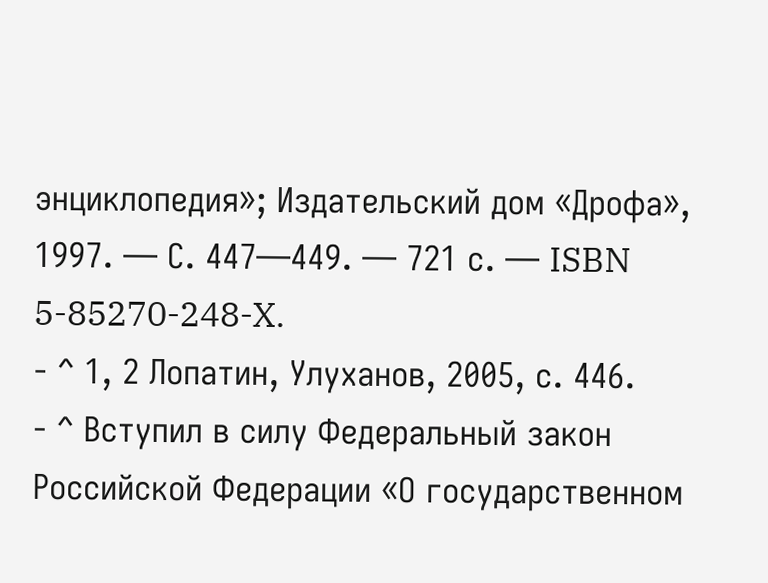энциклопедия»; Издательский дом «Дрофа», 1997. — С. 447—449. — 721 с. — ISBN 5-85270-248-X.
- ^ 1, 2 Лопатин, Улуханов, 2005, с. 446.
- ^ Вступил в силу Федеральный закон Российской Федерации «О государственном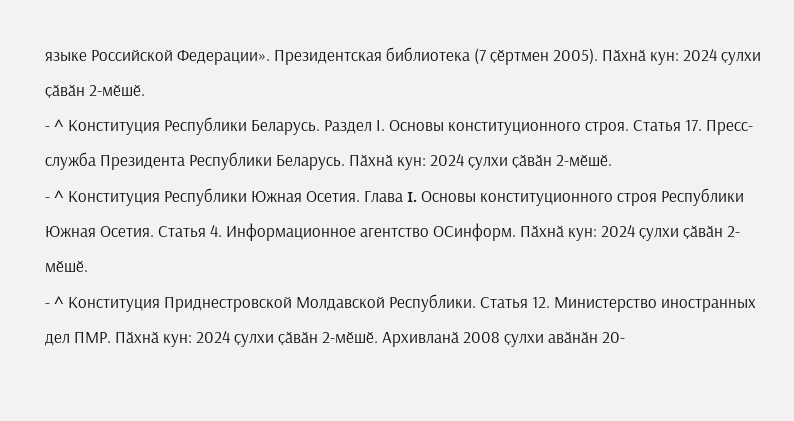языке Российской Федерации». Президентская библиотека (7 ҫӗртмен 2005). Пӑхнӑ кун: 2024 ҫулхи ҫӑвӑн 2-мӗшӗ.
- ^ Конституция Республики Беларусь. Раздел І. Основы конституционного строя. Статья 17. Пресс-служба Президента Республики Беларусь. Пӑхнӑ кун: 2024 ҫулхи ҫӑвӑн 2-мӗшӗ.
- ^ Конституция Республики Южная Осетия. Глава I. Основы конституционного строя Республики Южная Осетия. Статья 4. Информационное агентство ОСинформ. Пӑхнӑ кун: 2024 ҫулхи ҫӑвӑн 2-мӗшӗ.
- ^ Конституция Приднестровской Молдавской Республики. Статья 12. Министерство иностранных дел ПМР. Пӑхнӑ кун: 2024 ҫулхи ҫӑвӑн 2-мӗшӗ. Архивланӑ 2008 ҫулхи авӑнӑн 20-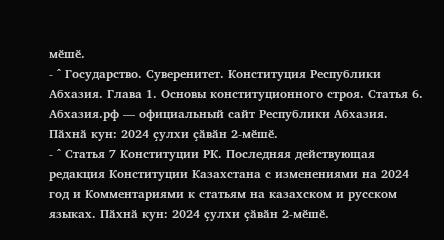мӗшӗ.
- ^ Государство. Суверенитет. Конституция Республики Абхазия. Глава 1. Основы конституционного строя. Статья 6. Абхазия.рф — официальный сайт Республики Абхазия. Пӑхнӑ кун: 2024 ҫулхи ҫӑвӑн 2-мӗшӗ.
- ^ Статья 7 Конституции РК. Последняя действующая редакция Конституции Казахстана с изменениями на 2024 год и Комментариями к статьям на казахском и русском языках. Пӑхнӑ кун: 2024 ҫулхи ҫӑвӑн 2-мӗшӗ.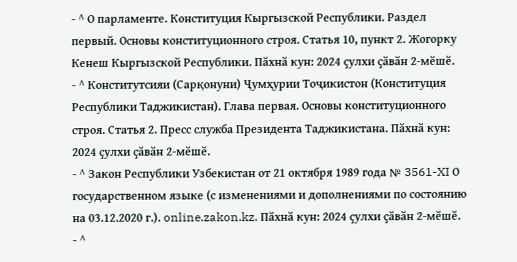- ^ О парламенте. Конституция Кыргызской Республики. Раздел первый. Основы конституционного строя. Статья 10, пункт 2. Жогорку Кенеш Кыргызской Республики. Пӑхнӑ кун: 2024 ҫулхи ҫӑвӑн 2-мӗшӗ.
- ^ Конститутсияи (Сарқонуни) Ҷумҳурии Тоҷикистон (Конституция Республики Таджикистан). Глава первая. Основы конституционного строя. Статья 2. Пресс служба Президента Таджикистана. Пӑхнӑ кун: 2024 ҫулхи ҫӑвӑн 2-мӗшӗ.
- ^ Закон Республики Узбекистан от 21 октября 1989 года № 3561-XI О государственном языке (с изменениями и дополнениями по состоянию на 03.12.2020 г.). online.zakon.kz. Пӑхнӑ кун: 2024 ҫулхи ҫӑвӑн 2-мӗшӗ.
- ^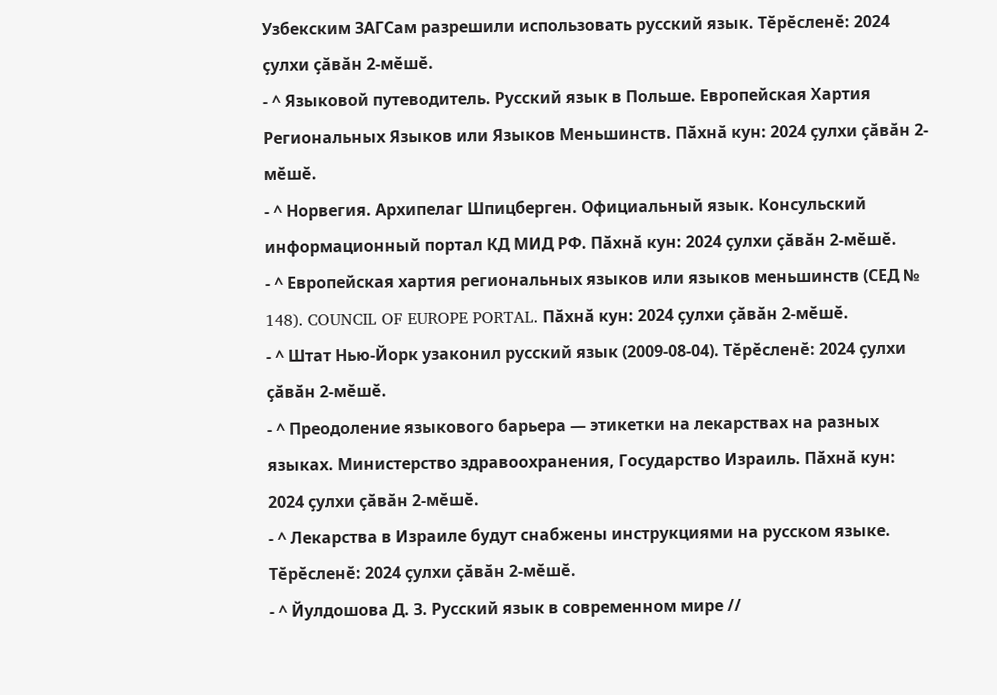Узбекским ЗАГСам разрешили использовать русский язык. Тӗрӗсленӗ: 2024 ҫулхи ҫӑвӑн 2-мӗшӗ.
- ^ Языковой путеводитель. Русский язык в Польше. Европейская Хартия Региональных Языков или Языков Меньшинств. Пӑхнӑ кун: 2024 ҫулхи ҫӑвӑн 2-мӗшӗ.
- ^ Норвегия. Архипелаг Шпицберген. Официальный язык. Консульский информационный портал КД МИД РФ. Пӑхнӑ кун: 2024 ҫулхи ҫӑвӑн 2-мӗшӗ.
- ^ Европейская хартия региональных языков или языков меньшинств (СEД № 148). COUNCIL OF EUROPE PORTAL. Пӑхнӑ кун: 2024 ҫулхи ҫӑвӑн 2-мӗшӗ.
- ^ Штат Нью-Йорк узаконил русский язык (2009-08-04). Тӗрӗсленӗ: 2024 ҫулхи ҫӑвӑн 2-мӗшӗ.
- ^ Преодоление языкового барьера — этикетки на лекарствах на разных языках. Министерство здравоохранения, Государство Израиль. Пӑхнӑ кун: 2024 ҫулхи ҫӑвӑн 2-мӗшӗ.
- ^ Лекарства в Израиле будут снабжены инструкциями на русском языке. Тӗрӗсленӗ: 2024 ҫулхи ҫӑвӑн 2-мӗшӗ.
- ^ Йулдошова Д. З. Русский язык в современном мире //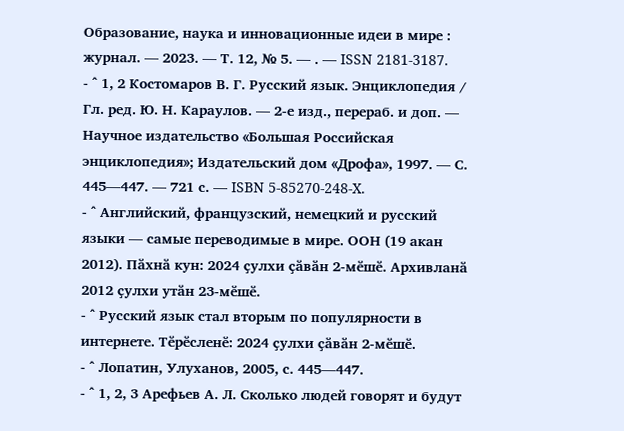Образование, наука и инновационные идеи в мире : журнал. — 2023. — Т. 12, № 5. — . — ISSN 2181-3187.
- ^ 1, 2 Костомаров В. Г. Русский язык. Энциклопедия / Гл. ред. Ю. Н. Караулов. — 2-е изд., перераб. и доп. — Научное издательство «Большая Российская энциклопедия»; Издательский дом «Дрофа», 1997. — С. 445—447. — 721 с. — ISBN 5-85270-248-X.
- ^ Английский, французский, немецкий и русский языки — самые переводимые в мире. ООН (19 акан 2012). Пӑхнӑ кун: 2024 ҫулхи ҫӑвӑн 2-мӗшӗ. Архивланӑ 2012 ҫулхи утӑн 23-мӗшӗ.
- ^ Русский язык стал вторым по популярности в интернете. Тӗрӗсленӗ: 2024 ҫулхи ҫӑвӑн 2-мӗшӗ.
- ^ Лопатин, Улуханов, 2005, с. 445—447.
- ^ 1, 2, 3 Арефьев А. Л. Сколько людей говорят и будут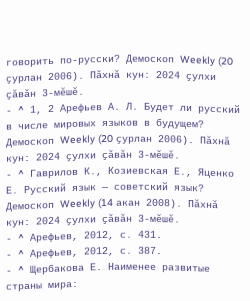говорить по-русски? Демоскоп Weekly (20 ҫурлан 2006). Пӑхнӑ кун: 2024 ҫулхи ҫӑвӑн 3-мӗшӗ.
- ^ 1, 2 Арефьев А. Л. Будет ли русский в числе мировых языков в будущем? Демоскоп Weekly (20 ҫурлан 2006). Пӑхнӑ кун: 2024 ҫулхи ҫӑвӑн 3-мӗшӗ.
- ^ Гаврилов К., Козиевская Е., Яценко Е. Русский язык — советский язык? Демоскоп Weekly (14 акан 2008). Пӑхнӑ кун: 2024 ҫулхи ҫӑвӑн 3-мӗшӗ.
- ^ Арефьев, 2012, с. 431.
- ^ Арефьев, 2012, с. 387.
- ^ Щербакова Е. Наименее развитые страны мира: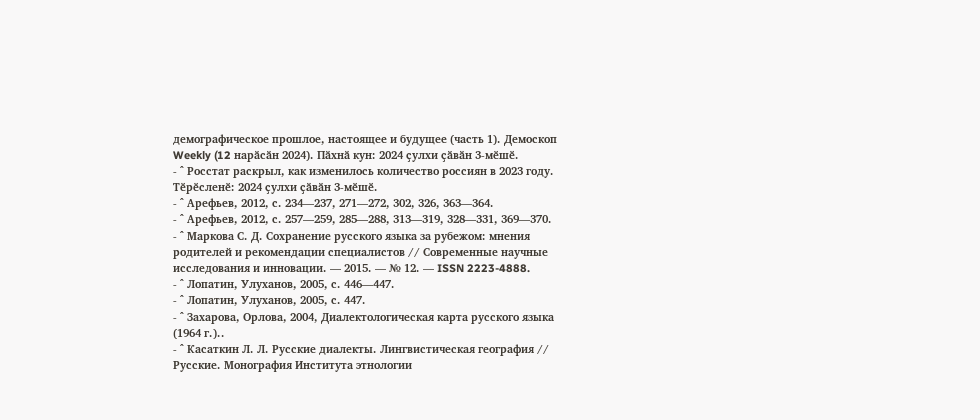демографическое прошлое, настоящее и будущее (часть 1). Демоскоп Weekly (12 нарӑсӑн 2024). Пӑхнӑ кун: 2024 ҫулхи ҫӑвӑн 3-мӗшӗ.
- ^ Росстат раскрыл, как изменилось количество россиян в 2023 году. Тӗрӗсленӗ: 2024 ҫулхи ҫӑвӑн 3-мӗшӗ.
- ^ Арефьев, 2012, с. 234—237, 271—272, 302, 326, 363—364.
- ^ Арефьев, 2012, с. 257—259, 285—288, 313—319, 328—331, 369—370.
- ^ Маркова С. Д. Сохранение русского языка за рубежом: мнения родителей и рекомендации специалистов // Современные научные исследования и инновации. — 2015. — № 12. — ISSN 2223-4888.
- ^ Лопатин, Улуханов, 2005, с. 446—447.
- ^ Лопатин, Улуханов, 2005, с. 447.
- ^ Захарова, Орлова, 2004, Диалектологическая карта русского языка (1964 г.)..
- ^ Касаткин Л. Л. Русские диалекты. Лингвистическая география // Русские. Монография Института этнологии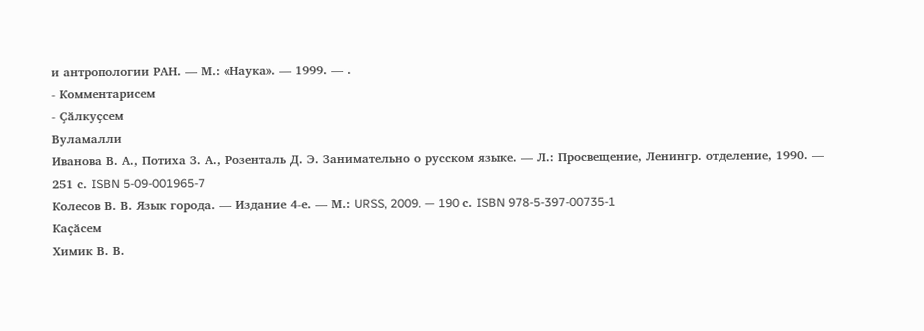и антропологии РАН. — М.: «Наука». — 1999. — .
- Комментарисем
- Ҫӑлкуҫсем
Вуламалли
Иванова В. А., Потиха З. А., Розенталь Д. Э. Занимательно о русском языке. — Л.: Просвещение, Ленингр. отделение, 1990. — 251 с. ISBN 5-09-001965-7
Колесов В. В. Язык города. — Издание 4-е. — М.: URSS, 2009. — 190 с. ISBN 978-5-397-00735-1
Каҫӑсем
Химик В. В.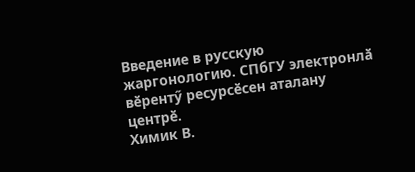Введение в русскую жаргонологию. СПбГУ электронлӑ вӗрентӳ ресурсӗсен аталану центрӗ.
Химик В.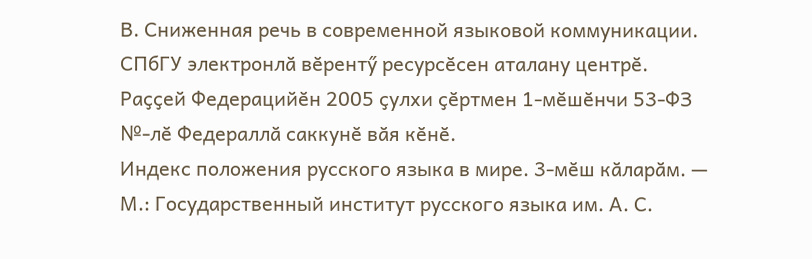В. Сниженная речь в современной языковой коммуникации. СПбГУ электронлӑ вӗрентӳ ресурсӗсен аталану центрӗ.
Раҫҫей Федерацийӗн 2005 ҫулхи ҫӗртмен 1-мӗшӗнчи 53-ФЗ №-лӗ Федераллӑ саккунӗ вӑя кӗнӗ.
Индекс положения русского языка в мире. 3-мӗш кӑларӑм. — М.: Государственный институт русского языка им. А. С.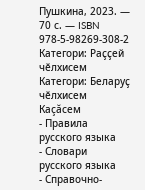Пушкина, 2023. — 70 с. — ISBN 978-5-98269-308-2
Категори: Раҫҫей чӗлхисем
Категори: Беларуҫ чӗлхисем
Каçăсем
- Правила русского языка
- Словари русского языка
- Справочно-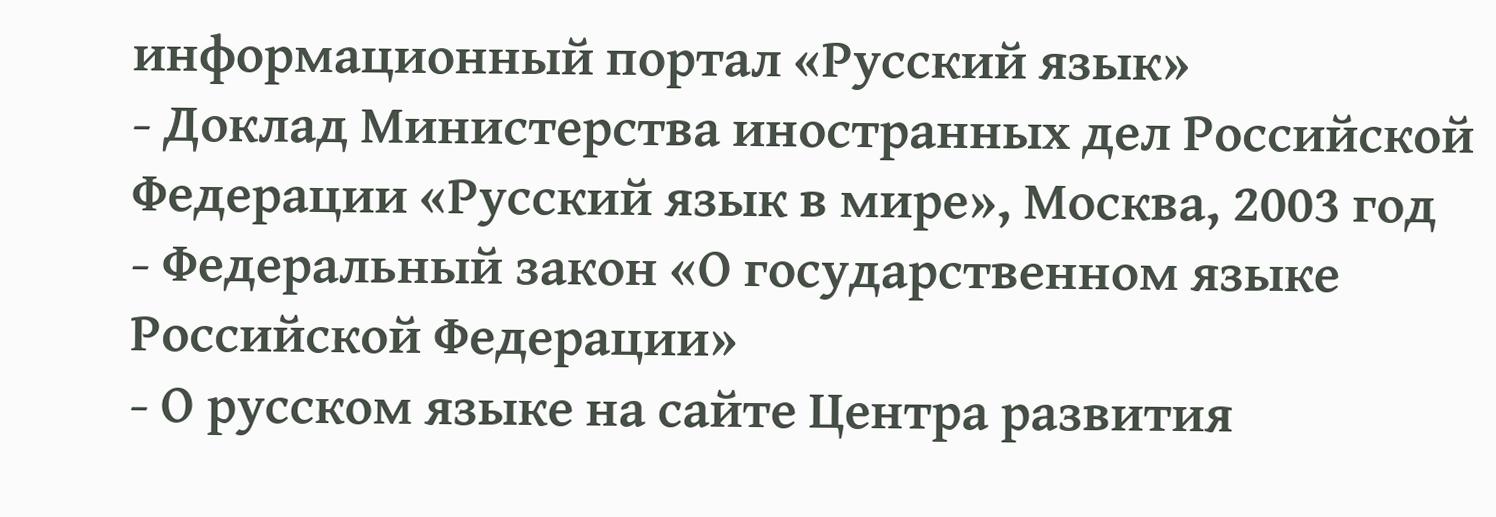информационный портал «Русский язык»
- Доклад Министерства иностранных дел Российской Федерации «Русский язык в мире», Москва, 2003 год
- Федеральный закон «О государственном языке Российской Федерации»
- О русском языке на сайте Центра развития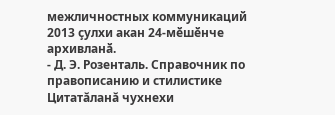межличностных коммуникаций 2013 ҫулхи акан 24-мӗшӗнче архивланӑ.
- Д. Э. Розенталь. Справочник по правописанию и стилистике
Цитатăланă чухнехи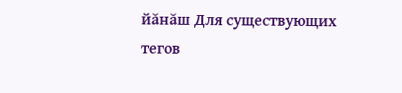йăнăш Для существующих тегов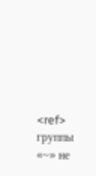<ref> группы «~» не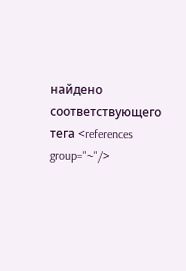найдено соответствующего тега <references group="~"/>